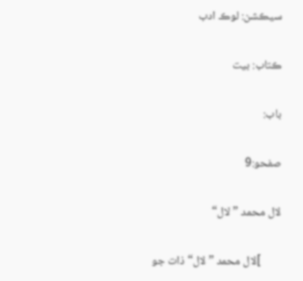سيڪشن: لوڪ ادب

ڪتاب: بيت

باب:

صفحو:9

لال محمد ”لال“

        ]لال محمد ”لال“ ذات جو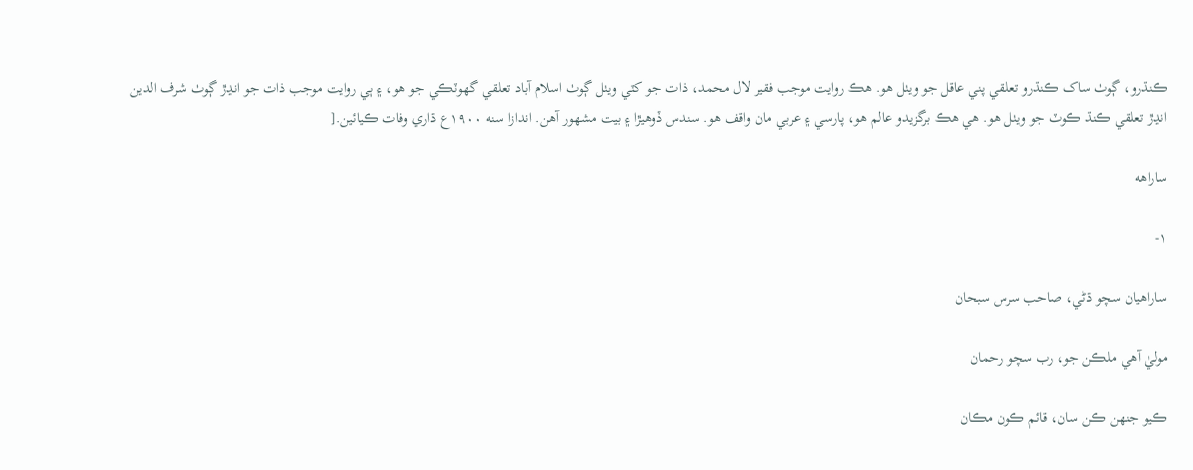ڪنڌرو، ڳوٺ ساک ڪنڌرو تعلقي پني عاقل جو ويٺل هو. هڪ روايت موجب فقير لال محمد، ذات جو کٽي ويٺل ڳوٺ اسلام آباد تعلقي گهوٽڪي جو هو، ۽ ٻي روايت موجب ذات جو انڍڙ ڳوٺ شرف الدين انڍڙ تعلقي ڪنڌ ڪوٽ جو ويٺل هو. هي هڪ برگزيدو عالم هو، پارسي ۽ عربي مان واقف هو. سندس ڏوهيڙا ۽ بيت مشهور آهن. اندازا سنه ١٩٠٠ع ڌاري وفات ڪيائين.[

ساراهه

١-

ساراهيان سچو ڌڻي، صاحب سرس سبحان

موليٰ آهي ملڪن جو، رب سچو رحمان

ڪيو جنهن ڪن سان، قائم ڪون مڪان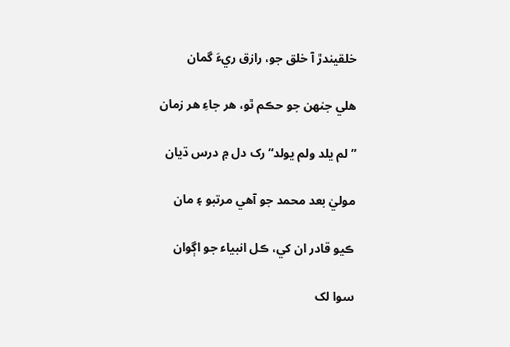خلقيندڙ آ خلق جو، رازق ريءَ گمان

هلي جنهن جو حڪم ٿو، هر جاءِ هر زمان

”لم يلد ولم يولد“ رک دل ۾ درس ڌيان

موليٰ بعد محمد جو آهي مرتبو ۽ مان

ڪيو قادر ان کي، ڪل انبياء جو اڳوان

سوا لک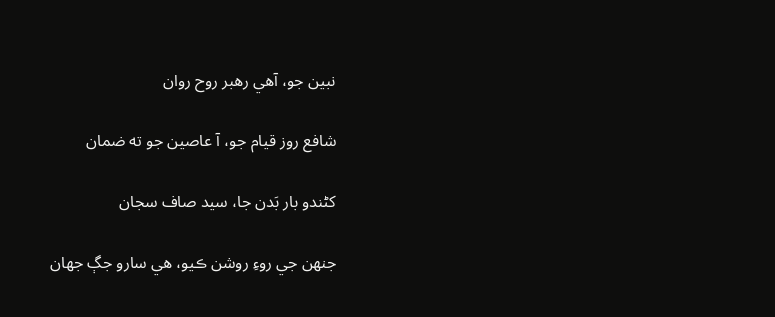نبين جو، آهي رهبر روح روان

شافع روز قيام جو، آ عاصين جو ته ضمان

کڻندو بار بَدن جا، سيد صاف سجان

جنهن جي روءِ روشن ڪيو، هي سارو جڳ جهان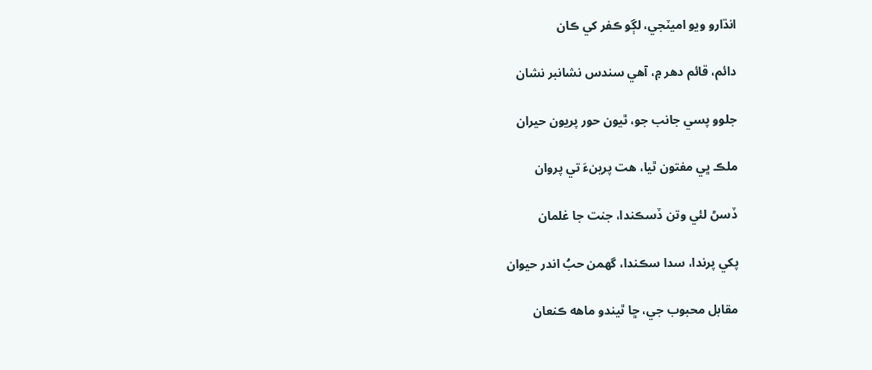انڌارو ويو اميٽجي، لڳو ڪفر کي ڪان

دائم، قائم دهر ۾، آهي سندس نشانبر نشان

جلوو پسي جانب جو، ٿيون حور پريون حيران

ملڪ ڀي مفتون ٿيا، هت پرينءَ تي پروان

ڏسڻ لئي وتن ڏسڪندا، جنت جا غلمان

پکي پرندا، سدا سڪندا، گهمن حبُ اندر حيوان

مقابل محبوب جي، ڇا ٿيندو ماهه ڪنعان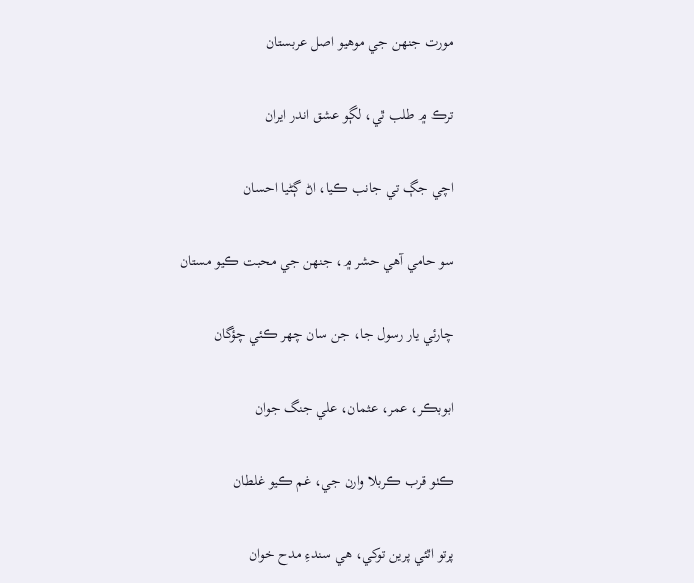مورت جنهن جي موهيو اصل عربستان

ترڪ ۾ طلب ٿي، لڳو عشق اندر ايران

اچي جڳ تي جانب ڪيا، اڻ ڳڻيا احسان

سو حامي آهي حشر ۾، جنهن جي محبت ڪيو مستان

چارئي يار رسول جا، جن سان چهر ڪئي چؤگان

ابوبڪر، عمر، عثمان، علي جنگ جوان

ڪٺو قرب ڪربلا وارن جي، غم ڪيو غلطان

پرتو اٿئي پرين توکي، هي سندءِ مدح خوان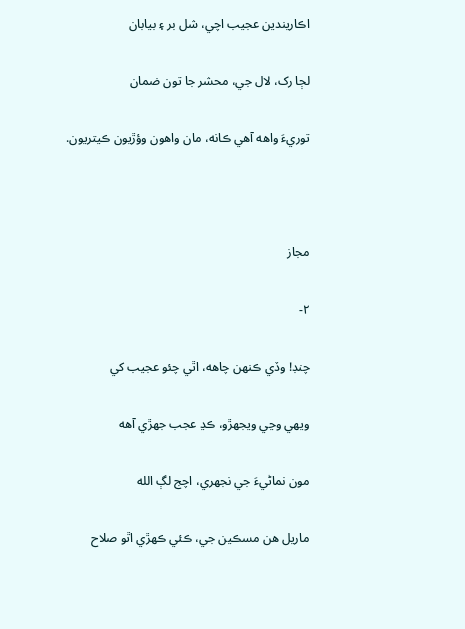اڪاريندين عجيب اچي، شل بر ۽ بيابان

لڄا رک، لال جي، محشر جا تون ضمان

توريءَ واهه آهي ڪانه، مان واهون وؤڙيون ڪيتريون.



مجاز

٢-

چنڊ! وڏي ڪنهن چاهه، اٿي چئو عجيب کي

ويهي وڃي ويجهڙو، ڪڍ عجب جهڙي آهه

مون نماڻيءَ جي نجهري، اچج لڳ الله

ماريل هن مسڪين جي، ڪئي ڪهڙي اٿو صلاح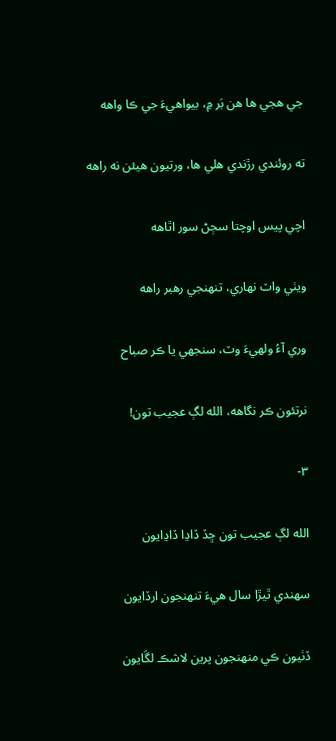جي هجي ها هن بَر ۾، بيواهيءَ جي ڪا واهه

ته روئندي رڙندي هلي ها، ورتيون هيئن نه راهه

اچي پيس اوچتا سڄڻ سور اٿاهه

ويٺي واٽ نهاري، تنهنجي رهبر راهه

وري آءُ ولهيءَ وٽ، سنجهي يا ڪر صباح

نرتئون ڪر نگاهه، الله لڳ عجيب تون!

٣-

الله لڳ عجيب تون ڇڏ ڏاڍا ڏاڍايون

سهندي ٿيڙا سال هيءَ تنهنجون ارڏايون

ڏٺيون ڪي منهنجون پرين لاشڪ لڱايون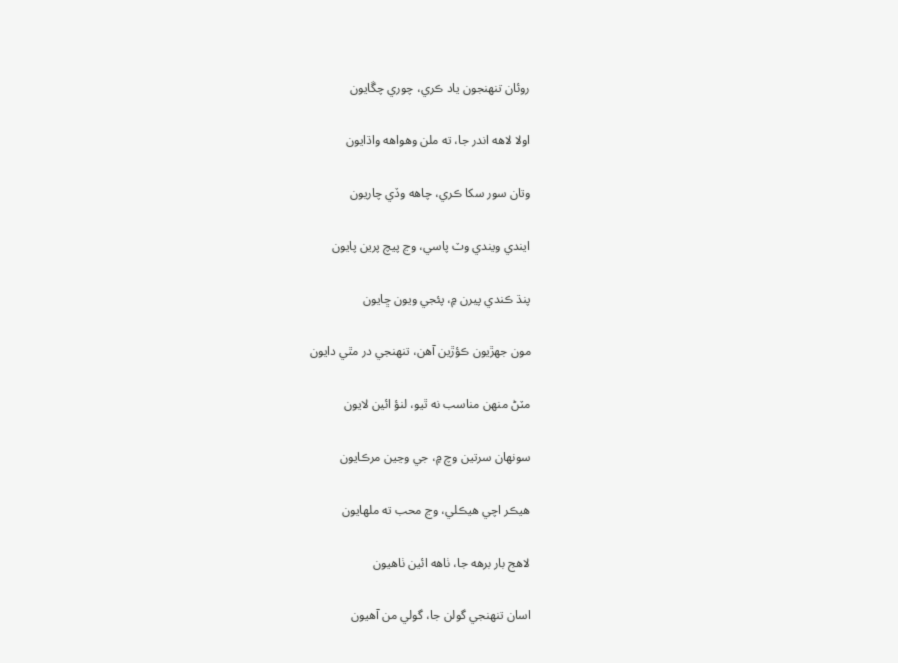روئان تنهنجون ياد ڪري، چوري چڱايون

اولا لاهه اندر جا، ته ملن وهواهه واڌايون

وتان سور سکا ڪري، چاهه وڏي چاريون

ايندي ويندي وٽ پاسي، وڃ پيچ پرين پايون

پنڌ ڪندي پيرن ۾، پئجي ويون ڇايون

مون جهڙيون ڪؤڙين آهن، تنهنجي در مٿي دايون

مٽڻ منهن مناسب نه ٿيو، لنؤ ائين لايون

سونهان سرتين وچ ۾، جي وڃين مرڪايون

هيڪر اچي هيڪلي، وڃ محب ته ملهايون

لاهج بار برهه جا، ٺاهه ائين ٺاهيون

اسان تنهنجي گولن جا، گولي من آهيون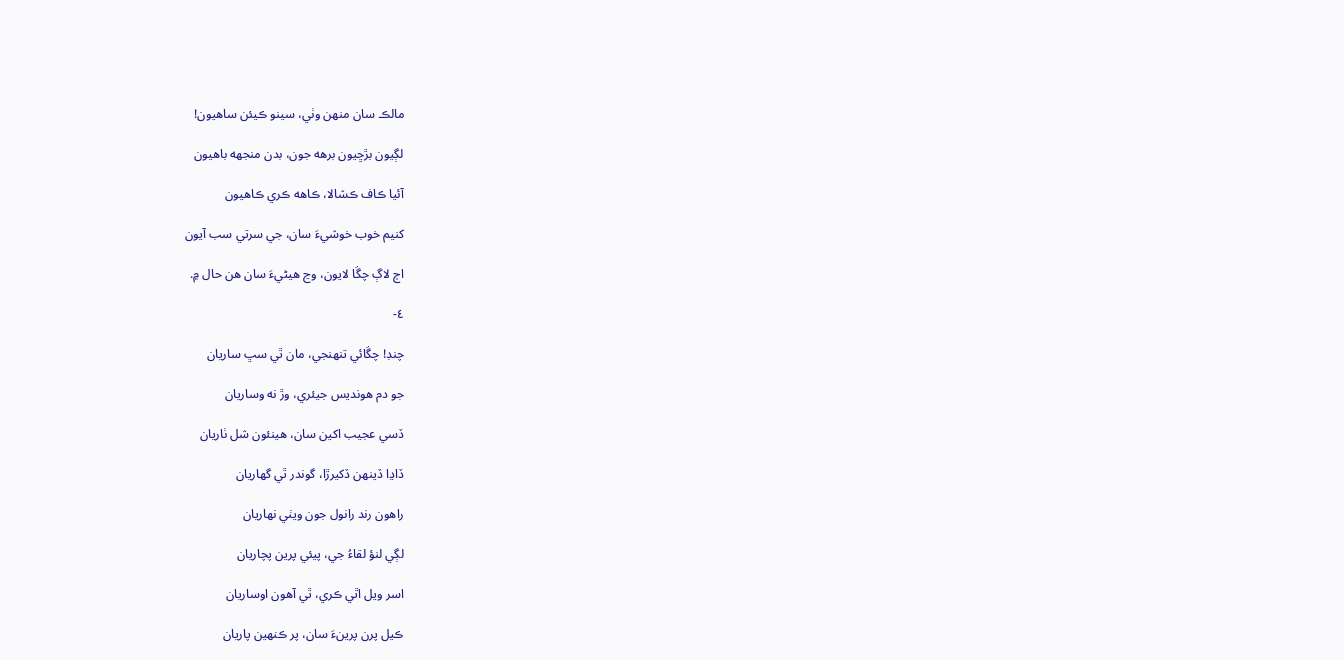مالڪ سان منهن وٺي، سينو ڪيئن ساهيون!

لڳيون بڙڇيون برهه جون، بدن منجهه باهيون

آئيا ڪاف ڪشالا، ڪاهه ڪري ڪاهيون

کنيم خوب خوشيءَ سان، جي سرتي سب آيون

اڄ لاڳ چڱا لايون، وڃ هيڻيءَ سان هن حال ۾.

٤-

چنڊ! چڱائي تنهنجي، مان ٿي سڀ ساريان

جو دم هونديس جيئري، وڙ نه وساريان

ڏسي عجيب اکين سان، هينئون شل ٺاريان

ڏاڍا ڏينهن ڏکيرڙا، گوندر ٿي گهاريان

راهون رند رانول جون ويٺي نهاريان

لڳي لنؤ لقاءُ جي، پيئي پرين پچاريان

اسر ويل اٿي ڪري، ٿي آهون اوساريان

ڪيل پرن پرينءَ سان، پر ڪنهين پاريان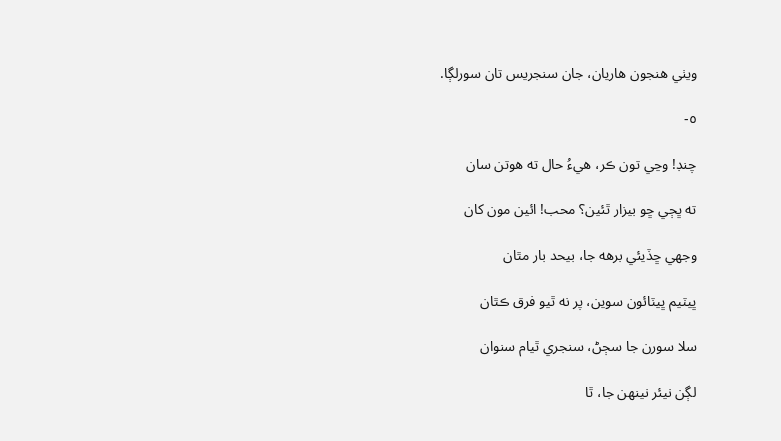ويٺي هنجون هاريان، جان سنجريس تان سورلڳا.

٥-

چنڊ! وڃي تون ڪر، هيءُ حال ته هوتن سان

ته ڀڄي ڇو بيزار ٿئين؟ محب! ائين مون کان

وجهي ڇڏيئي برهه جا، بيحد بار مٿان

ڀيٽيم ڀيٽائون سوين، پر نه ٿيو فرق ڪٿان

سلا سورن جا سڄڻ، سنجري ٿيام سنوان

لڳن نيئر نينهن جا، ٿا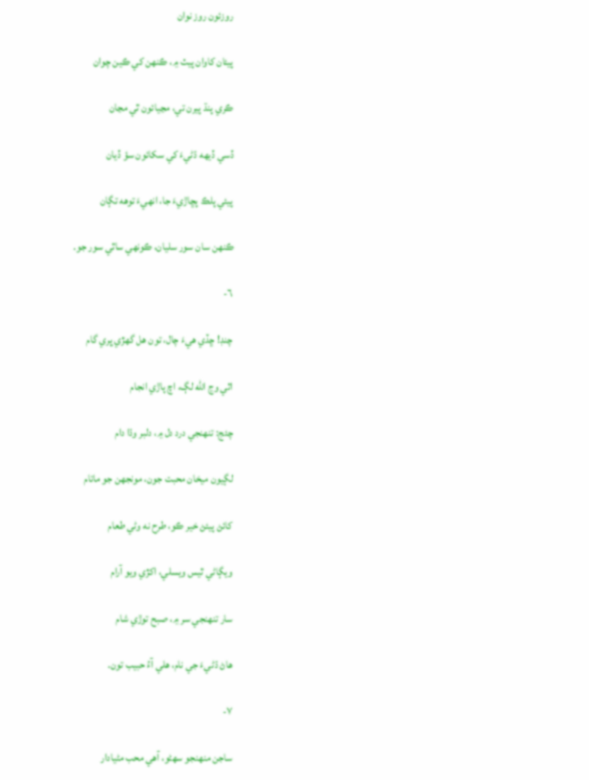روزئون روز نوان

پيئان کاوان پيٽ ۾، ڪنهن کي ڪين چوان

ڪري پنڌ پيرن تي، مڃيائون ٿي مڃان

ڏسي ڏيهه ڌڻيءَ کي سکائون سؤ ڏيان

پيئي پلڪ پڇاڙيءَ جا، انهيءَ توهه تڳان

ڪنهن سان سور سليان، ڪونهي ساٿي سور جو.

٦-

چنڊ! ڇڏي هيءَ چال، تون هل گهڙي ڀري گام

اٿي وڃ الله لڳ، اچ پاڙي انجام

چئج: تنهنجي درد دل ۾، دلبر وڌا دام

لڳيون ميخان محبت جون، مونجهن جو ماتام

کائڻ پيئڻ خير ڪو، طرح نه وڻي طعام

ويڳاڻي ٿيس ويسلي، اکڙي ويو آرام

سار تنهنجي سر ۾، صبح توڙي شام

هاڻ ڌڻيءَ جي نام، هلي آءُ حبيب تون.

٧-

ساجن منهنجو سهڻو، آهي محب مڻيادار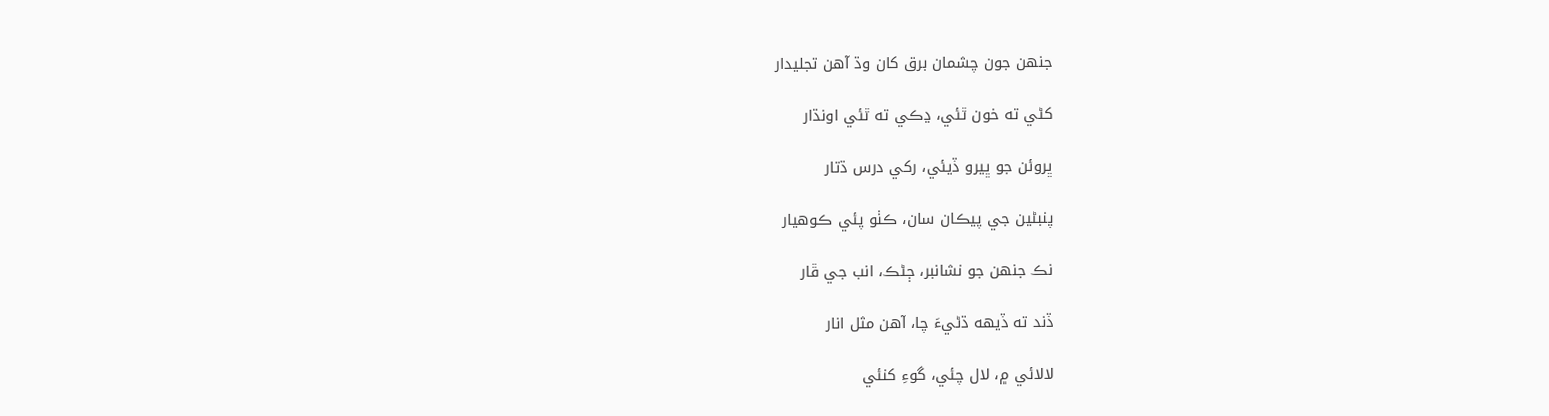جنهن جون چشمان برق کان وڌ آهن تجليدار

کڻي ته خون ٿئي، ڍڪي ته ٿئي اونڌار

ڀروئن جو ڀيرو ڏيئي، رکي درس ڌتار

پنبڻين جي پيڪان سان، ڪٺو پئي ڪوهيار

نڪ جنهن جو نشانبر، ڄڻڪ، انب جي ڦار

ڏند ته ڏيهه ڌڻيءَ چا، آهن مثل انار

لالائي ۾، لال چئي، گوءِ کنئي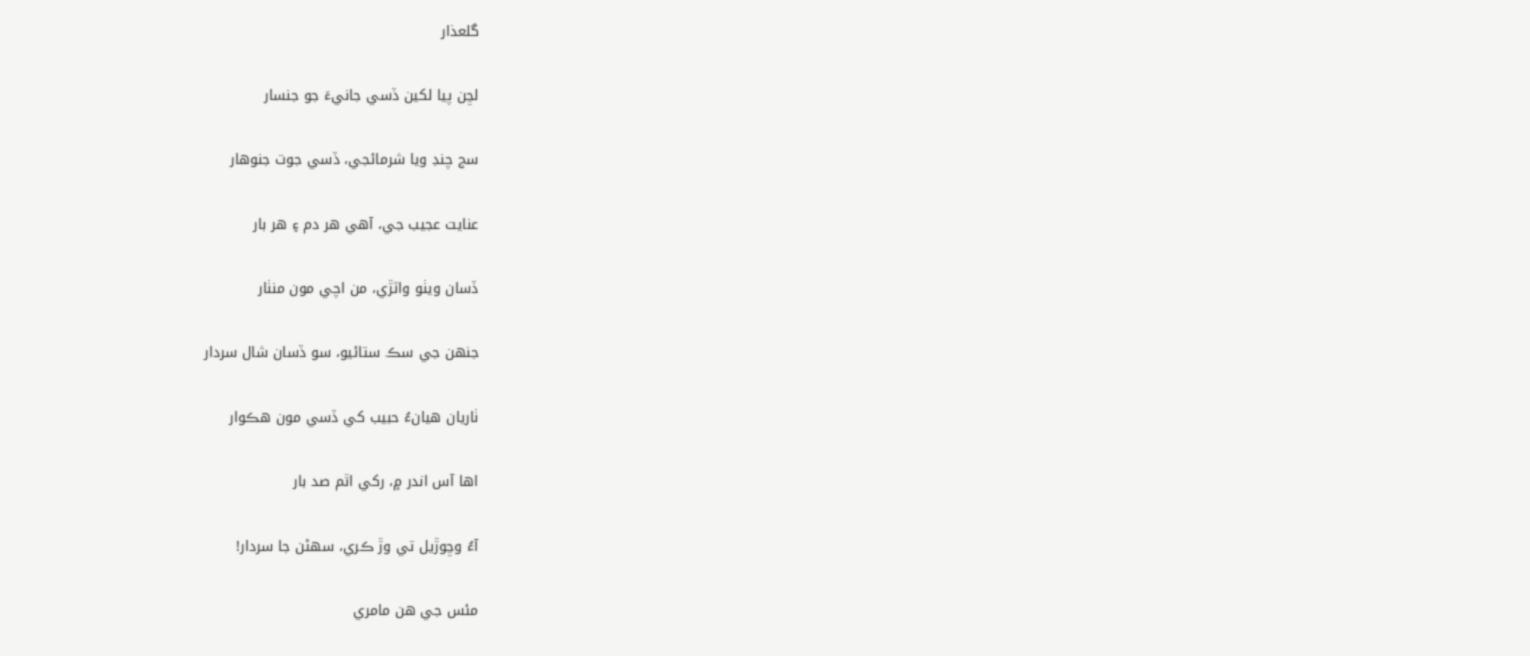گلعذار

لڇن پيا لکين ڏسي جانيءَ جو جنسار

سج چنڊ ويا شرمائجي، ڏسي جوت جنوهار

عنايت عجيب جي، آهي هر دم ۽ هر بار

ڏسان ويٺو واٽڙي، من اچي مون منٺار

جنهن جي سڪ ستائيو، سو ڏسان شال سردار

ٺاريان هيانءُ حبيب کي ڏسي مون هڪوار

اها آس اندر ۾، رکي اٿم صد بار

آءُ وڇوڙيل تي وڙ ڪري، سهڻن جا سردار!

مئس جي هن مامري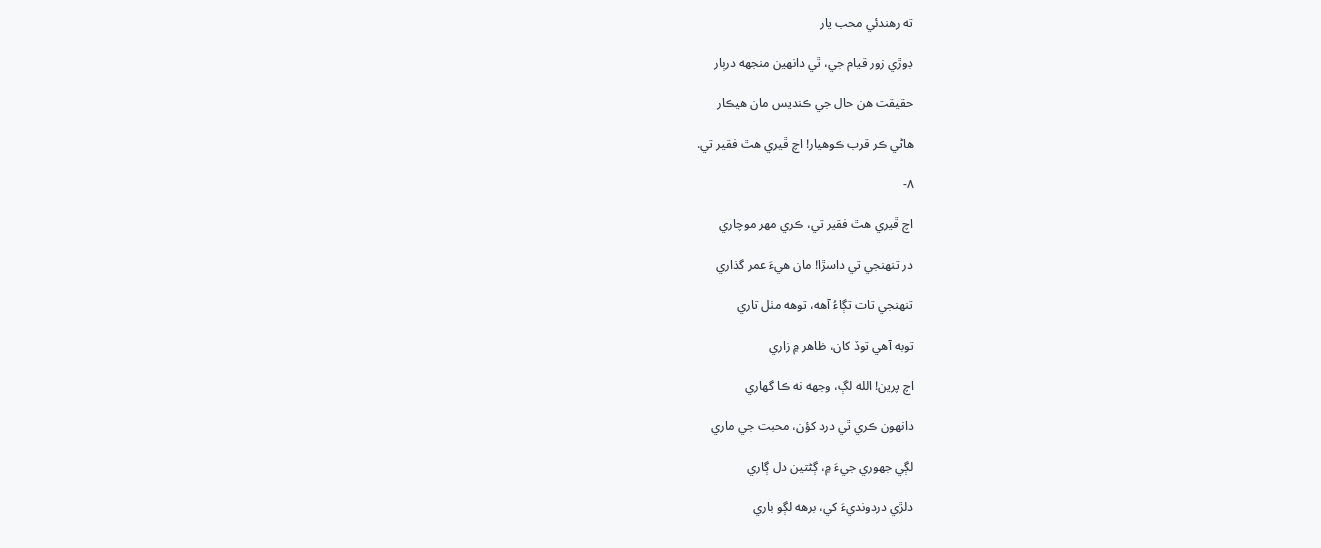ته رهندئي محب يار

ڊوڙي زور قيام جي، ٿي دانهين منجهه درٻار

حقيقت هن حال جي ڪنديس مان هيڪار

هاڻي ڪر قرب ڪوهيار! اچ ڦيري هٿ فقير تي.

٨-

اچ ڦيري هٿ فقير تي، ڪري مهر موچاري

در تنهنجي تي داسڙا! مان هيءَ عمر گذاري

تنهنجي تات تڳاءُ آهه، توهه مٺل تاري

توبه آهي توڏ کان، ظاهر ۾ زاري

اچ پرين! الله لڳ، وجهه نه ڪا گهاري

دانهون ڪري ٿي درد کؤن، محبت جي ماري

لڳي جهوري جيءَ ۾، ڳڻتين دل ڳاري

دلڙي دردونديءَ کي، برهه لڳو باري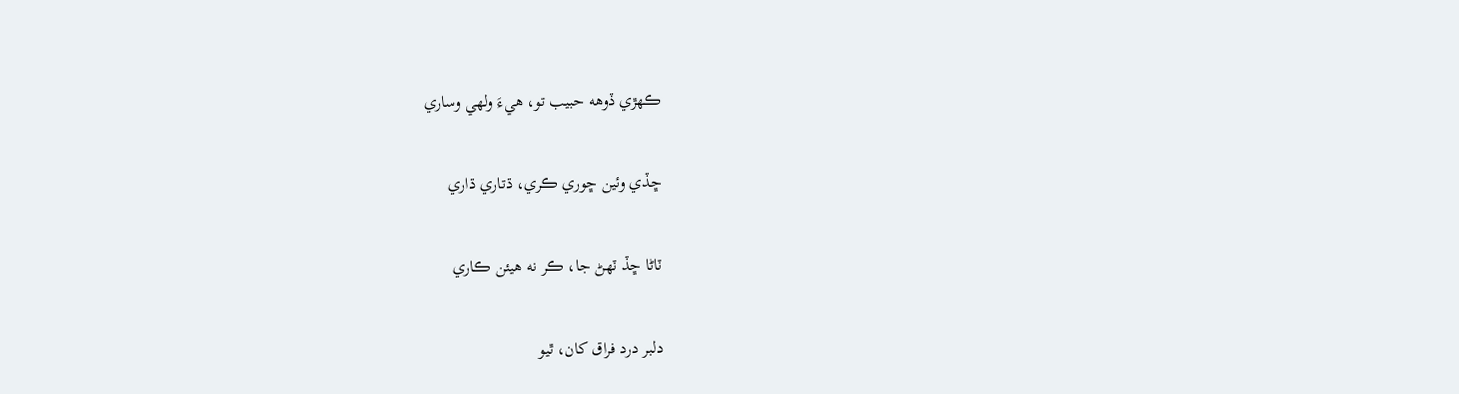ڪهڙي ڏوهه حبيب تو، هيءَ ولهي وساري

ڇڏي وئين ڇوري ڪري، ڌتاري ڌاري

ٽاڻا ڇڏ ٽهڻ جا، ڪر نه هيئن ڪاري

دلبر درد فراق کان، ٿيو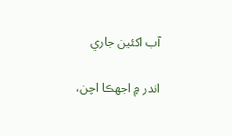آب اکئين جاري

اندر ۾ اجهڪا اچن،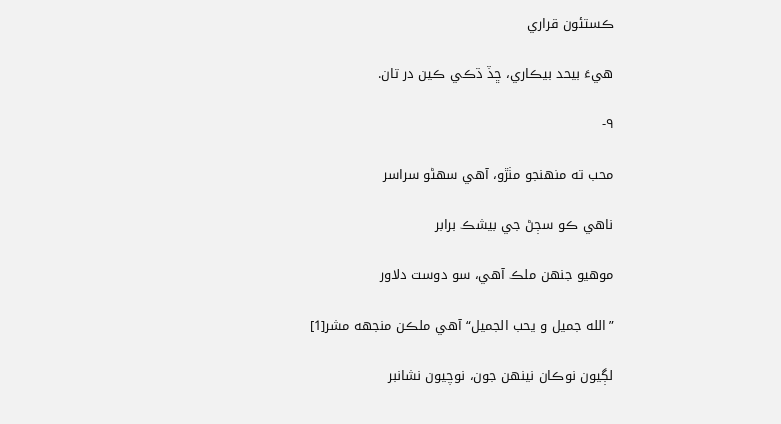ڪستئون قراري

هيءَ بيحد بيڪاري، ڇڏ ڌڪي ڪين در تان.

٩-

محب ته منهنجو مٺڙو، آهي سهڻو سراسر

ناهي ڪو سڄڻ جي بيشڪ برابر

موهيو جنهن ملڪ آهي، سو دوست دلاور

”الله جميل و يحب الجميل“ آهي ملڪن منجهه مشر[1]

لڳيون نوڪان نينهن جون، نوچيون نشانبر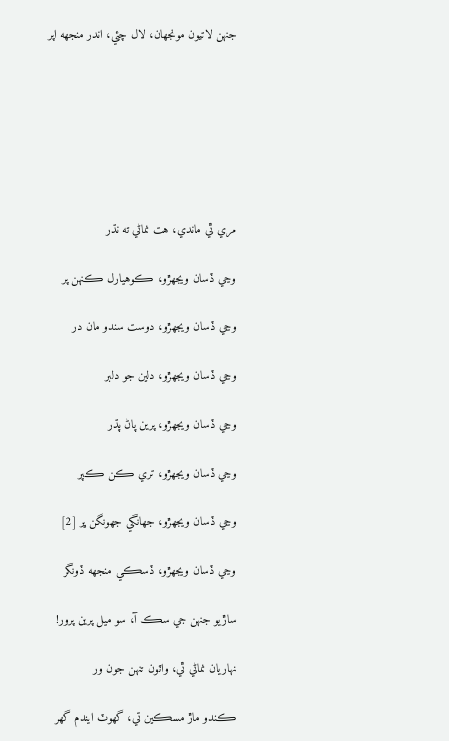جنهن لاتيون مونجهان، لال چئي، اندر منجهه اپر







مري ٿي ماندي، هت نماڻي ته نڌر

وڃي ڏسان ويجهڙو، ڪوهيارل ڪنهن پر

وڃي ڏسان ويجهڙو، دوست سندو مان در

وڃي ڏسان ويجهڙو، دلين جو دلبر

وڃي ڏسان ويجهڙو، پرين پاڻ پڌر

وڃي ڏسان ويجهڙو، تري ڪن ڪپر

وڃي ڏسان ويجهڙو، جهانگي جهونگن ڀر [2]

وڃي ڏسان ويجهڙو، ڏسڪي منجهه ڏونگر

ساڙيو جنهن جي سڪ آ، سو ميل پرين پرور!

نهاريان نماڻي ٿي، واٽون تنهن جون ور

ڪندو ماڙ مسڪين تي، گهوٽ ايندم گهر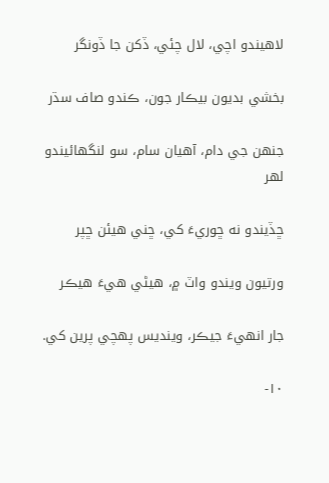لاهيندو اچي، لال چئي، ڏکن جا ڏونگر

بخشي بديون بيڪار جون، ڪندو صاف سڌر

جنهن جي دام، آهيان سام، سو لنگهائيندو لهر

ڇڏيندو نه ڇوريءَ کي، ڇني هيئن ڇپر

ورتيون ويندو واٽ ۾، هيڻي هيءَ هيڪر

جار انهيءَ جيڪر، وينديس پهچي پرين کي.

١٠-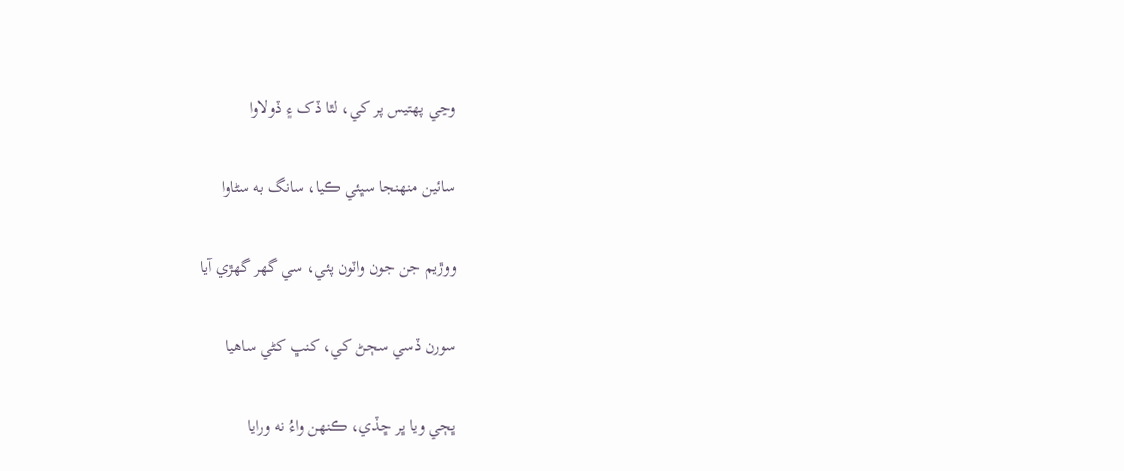وڃي پهتيس پر کي، لٿا ڏک ۽ ڏولاوا

سائين منهنجا سڀئي ڪيا، سانگ به سڻاوا

ووڙيم جن جون واٽون پئي، سي گهر گهڙي آيا

سورن ڏسي سڄڻ کي، کنڀ کڻي ساهيا

ڀڄي ويا ڀر ڇڏي، ڪنهن واءُ نه ورايا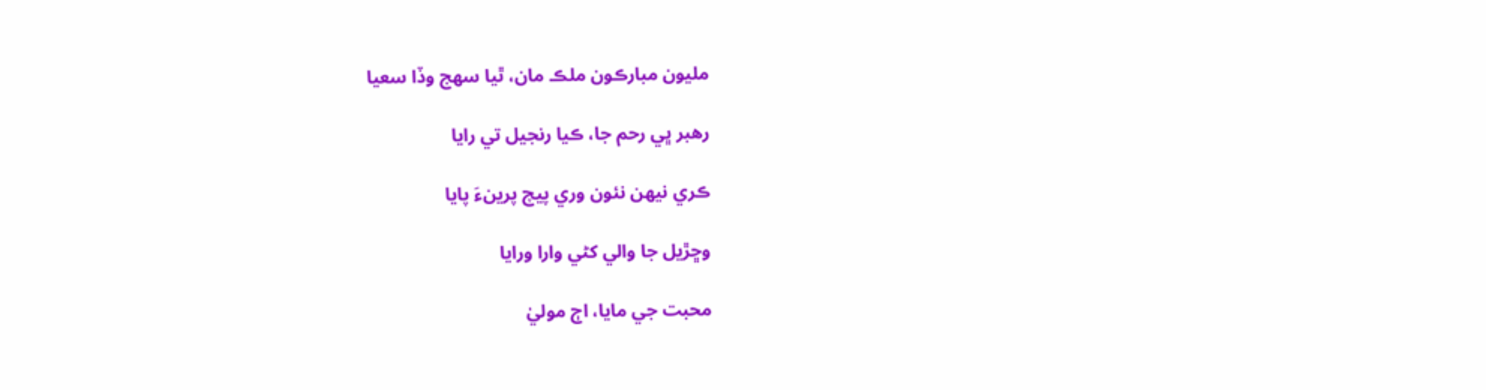مليون مبارڪون ملڪ مان، ٿيا سهج وڏا سعيا

رهبر ڀي رحم جا، ڪيا رنجيل تي رايا

ڪري نيهن نئون وري پيچ پرينءَ پايا

وڇڙيل جا والي کڻي وارا ورايا

محبت جي مايا، اڄ موليٰ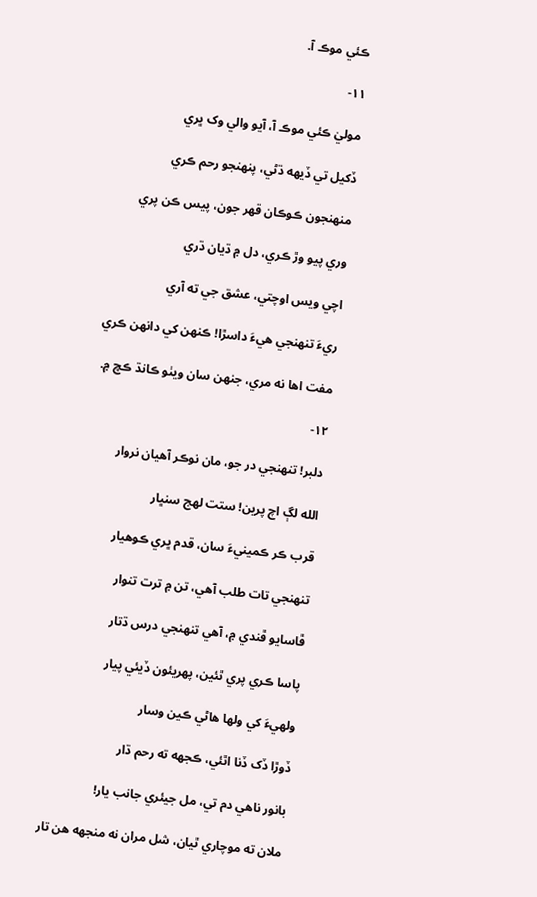ڪئي موڪ آ.

١١-

موليٰ ڪئي موڪ آ، آيو والي وک ڀري

ڏکيل تي ڏيهه ڌڻي، پنهنجو رحم ڪري

منهنجون ڪوڪان قهر جون، پيس ڪن پري

وري پيو وڙ ڪري، دل ۾ ڌيان ڌري

اچي ويس اوچتي، عشق جي ته آري

ريءَ تنهنجي هيءَ داسڙا! ڪنهن کي دانهن ڪري

مفت اها نه مري، جنهن سان ويٺو ڪانڌ ڪڇ ۾.

١٢-

دلبر! تنهنجي در جو، مان نوڪر آهيان نروار

الله لڳ اچ پرين! ستت لهج سنڀار

قرب ڪر ڪمينيءَ سان، قدم ڀري ڪوهيار

تنهنجي تات طلب آهي، تن ۾ ترت تنوار

ڦاسايو ڦندي ۾، آهي تنهنجي درس ڌتار

پاسا ڪري پري ٿئين، پهريئون ڏيئي پيار

ولهيءَ کي ولها هاڻي ڪين وسار

ڏوڙا ڏک ڏنا اٿئي، ڪجهه ته رحم ڌار

بانور ناهي دم تي، مل جيئري جانب يار!

ملان ته موچاري ٿيان، شل مران نه منجهه هن تار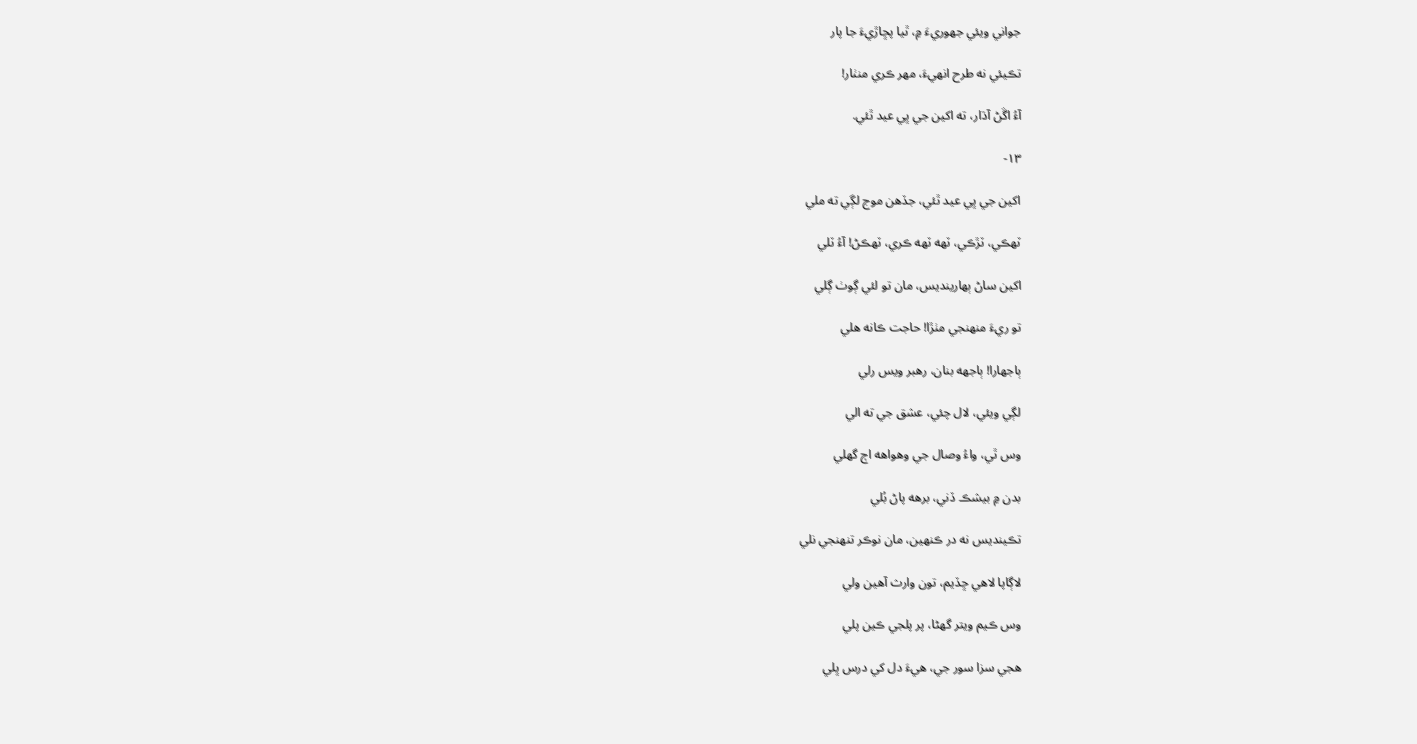جواني ويئي جهوريءَ ۾، ٿيا پڇاڙيءَ جا پار

تڪيئي نه طرح انهيءَ، مهر ڪري منٺار!

آءُ اڱڻ آڌار، ته اکين جي ڀي عيد ٿئي.

١٣-

اکين جي ڀي عيد ٿئي، جڏهن موج لڳي ته ملي

ٽهڪي، ٽڙڪي، ٽهه ٽهه ڪري، ٽهڪڻ! آءُ ٽلي

اکين ساڻ ٻهارينديس، مان تو لئي ڳوٺ ڳلي

تو ريءَ منهنجي مٺڙا! حاجت ڪانه هلي

ٻاجهارا! ٻاجهه بنان، رهبر ويس رلي

لڳي ويئي، لال چئي، عشق جي ته الي

وس ٿي، واءُ وصال جي وهواهه اڄ گهلي

بدن ۾ بيشڪ ڏني، برهه پاڻ بُلي

تڪينديس نه در ڪنهين، مان نوڪر تنهنجي نلي

لاڳاپا لاهي ڇڏيم، تون وارث آهين ولي

وس ڪيم ويتر گهڻا، پر پلجي ڪين پلي

هجي سزا سور جي، هيءَ دل کي درس ڀلي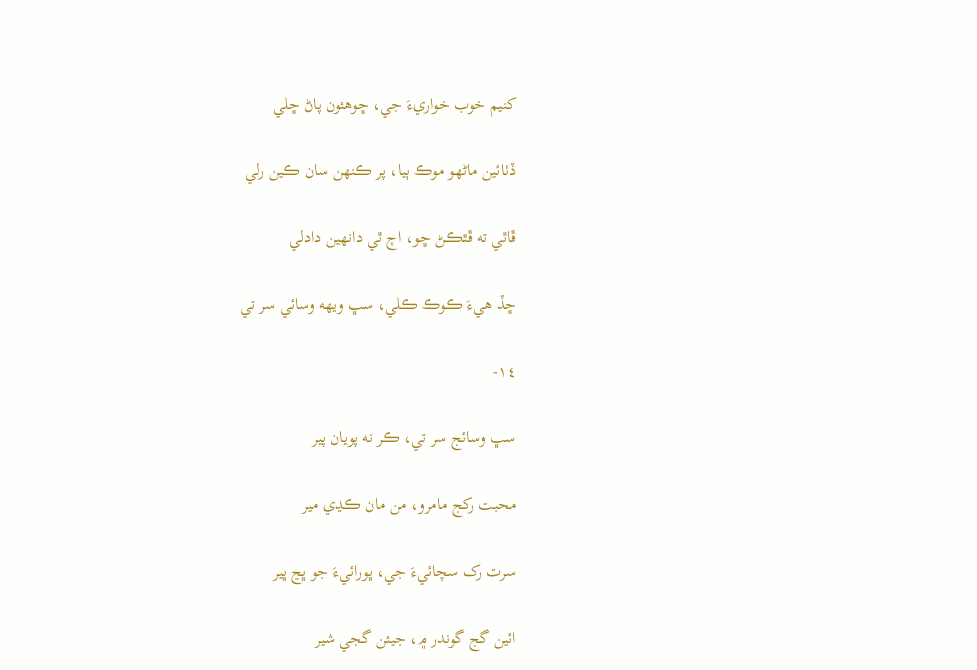کنيم خوب خواريءَ جي، ڇوهئون پاڻ ڇلي

ڏٺائين ماڻهو موڪ ٻيا، پر ڪنهن سان ڪين رلي

ڦاٿي ته ڦٿڪڻ ڇو، اڄ ٿي دانهين دادلي

ڇڏ هيءَ ڪوڪ ڪلي، سڀ ويهه وسائي سر تي

١٤-

سڀ وسائج سر تي، ڪر نه پويان پير

محبت رکج مامرو، من مان ڪڍي مير

سرت رک سچائيءَ جي، ڀورائيءَ جو ڀڃ ڀير

ائين گج گوندر ۾، جيئن گجي شير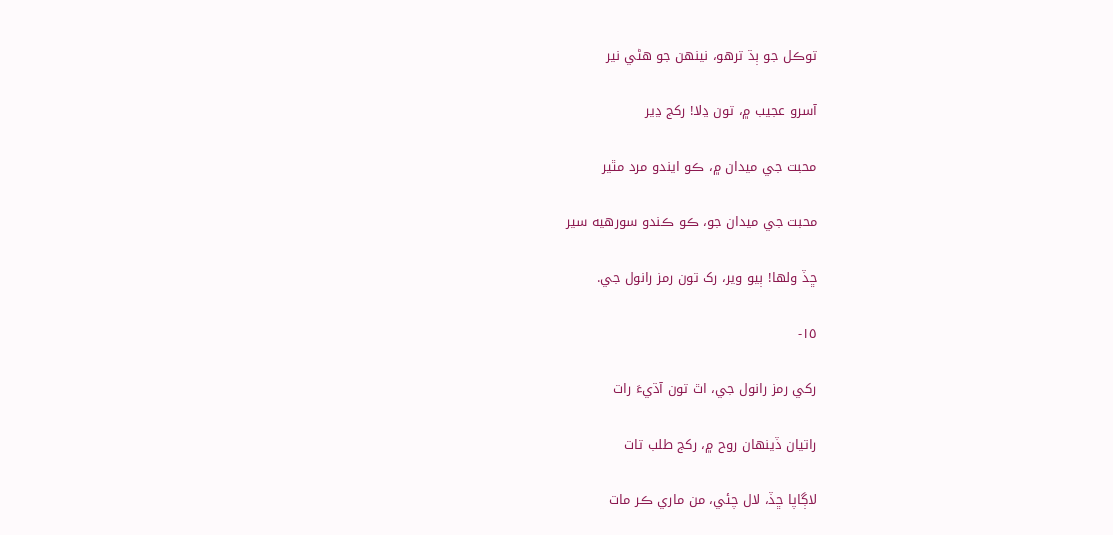توڪل جو ٻڌ ترهو، نينهن جو هڻي نير

آسرو عجيب ۾، تون ڍلا! رکج ڍير

محبت جي ميدان ۾، ڪو ايندو مرد مٿير

محبت جي ميدان جو، ڪو ڪندو سورهيه سير

ڇڏ ولها! ٻيو وير، رک تون رمز رانول جي.

١٥-

رکي رمز رانول جي، اٿ تون آڌيءَ رات

راتيان ڏينهان روح ۾، رکج طلب تات

لاڳاپا ڇڏ، لال چئي، من ماري ڪر مات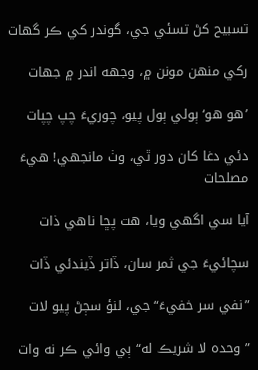تسبيح کڻ تسئي جي، گوندر کي ڪر گهات

رکي منهن مونن ۾، وجهه اندر ۾ جهات

’هو هو‘ ٻولي ٻول پيو، چوريءَ چپ چپات

دئي دغا کان دور ٿي، وٺ مانجهي! هيءَ مصلحات

آيا سي اگهي ويا، هت پڇا ناهي ذات

سچائيءَ جي ثمر سان، ڏاتر ڏيندئي ڏات

”نفي سر خفيءَ“ جي، لنؤ سڄڻ پيو لات

”وحده لا شريڪ له“ ٻي وائي ڪر نه وات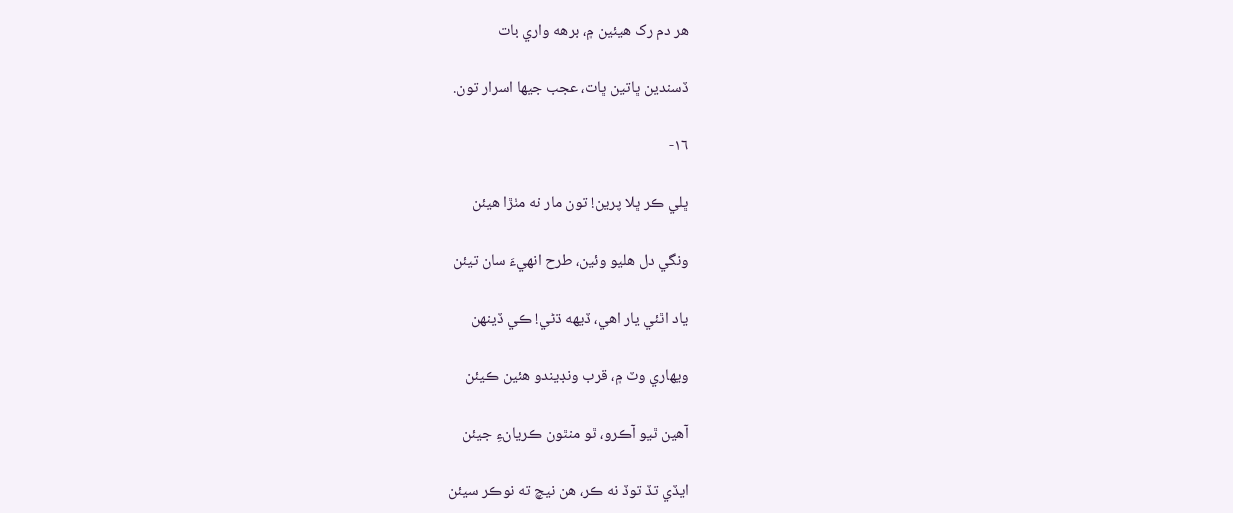هر دم رک هيئين ۾، برهه واري بات

ڏسندين ڀاتين ڀات، عجب جيها اسرار تون.

١٦-

ڀلي ڪر ڀلا پرين! تون مار نه مٺڙا هيئن

ونگي دل هليو وئين، طرح انهيءَ سان تيئن

ياد اٿئي يار اهي، ڏيهه ڌڻي! ڪي ڏينهن

ويهاري وٽ ۾، قرب ونڊيندو هئين ڪيئن

آهين ٿيو آڪرو، ٿو منٿون ڪريانءِ جيئن

ايڏي تڏ توڏ نه ڪر، هن نيچ ته نوڪر سيئن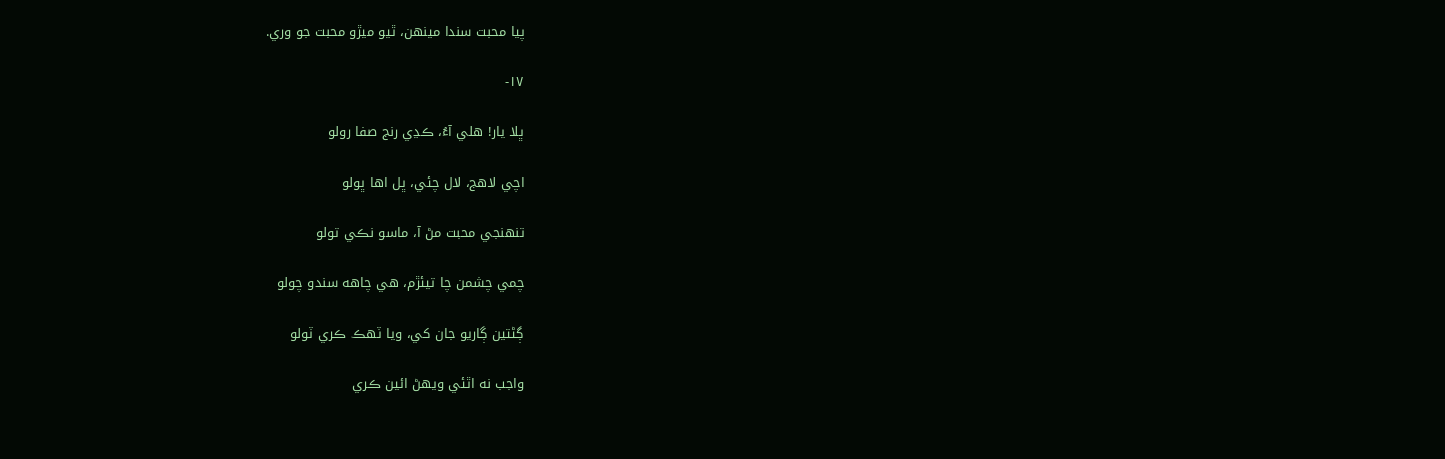پيا محبت سندا مينهن، ٿيو ميڙو محبت جو وري.

١٧-

ڀلا يار! هلي آءُ، ڪڍي رنج صفا رولو

اچي لاهج، لال چئي، ڀل اها ڀولو

تنهنجي محبت مڻ آ، ماسو نڪي تولو

چمي چشمن چا تيئڙم، هي چاهه سندو چولو

ڳڻتين ڳاريو جان کي، ويا ٽهڪ ڪري ٽولو

واجب نه اٿئي ويهڻ ائين ڪري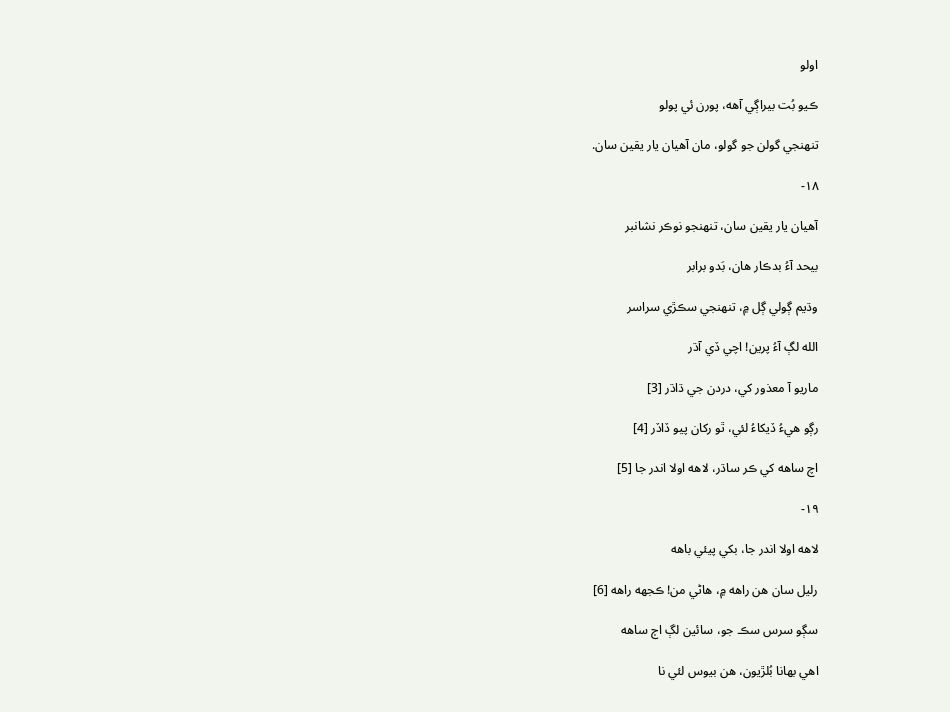اولو

ڪيو بُت بيراڳي آهه، پورن ئي پولو

تنهنجي گولن جو گولو، مان آهيان يار يقين سان.

١٨-

آهيان يار يقين سان، تنهنجو نوڪر نشانبر

بيحد آءُ بدڪار هان، بَدو برابر

وڌيم ڳولي ڳل ۾، تنهنجي سڪڙي سراسر

الله لڳ آءُ پرين! اچي ڏي آڌر

ماريو آ معذور کي، دردن جي ڌاڌر [3]

رڳو هيءُ ڏيکاءُ لئي، ٿو رکان پيو ڏاڏر [4]

اچ ساهه کي ڪر ساڌر، لاهه اولا اندر جا [5]

١٩-

لاهه اولا اندر جا، بکي پيئي باهه

رليل سان هن راهه ۾، هاڻي من! ڪجهه راهه [6]

سڳو سرس سڪ جو، سائين لڳ اڄ ساهه

اهي بهانا بُلڙيون، هن بيوس لئي نا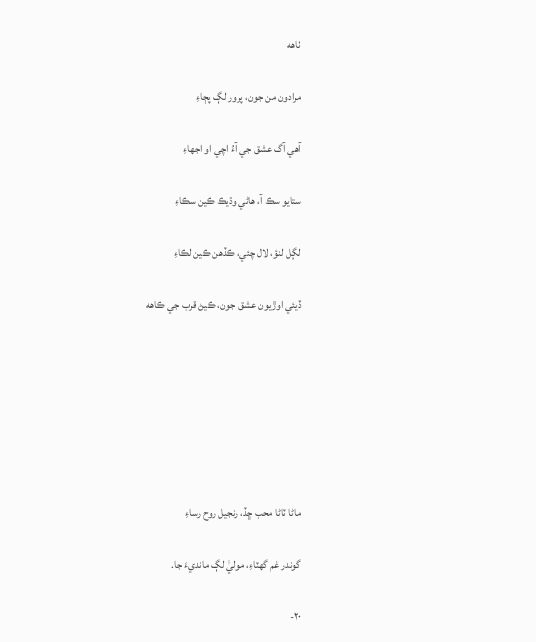ٺاهه

مرادون من جون، پرور لڳ پڄاءِ

آهي آگ عشق جي آءُ اچي او اجهاءِ

ستايو سڪ آ، هاڻي وڌيڪ ڪين سڪاءِ

لڳل لنؤ، لال چئي، ڪڏهن ڪين لڪاءِ

ڏيئي اوڙيون عشق جون، ڪيڻ قرب جي ڪاهه







ماڻا ٽاڻا محب ڇڏ، رنجيل روح رساءِ

گوندر غم گهٽاءِ، موليٰ لڳ مانديءَ جا.

٢٠-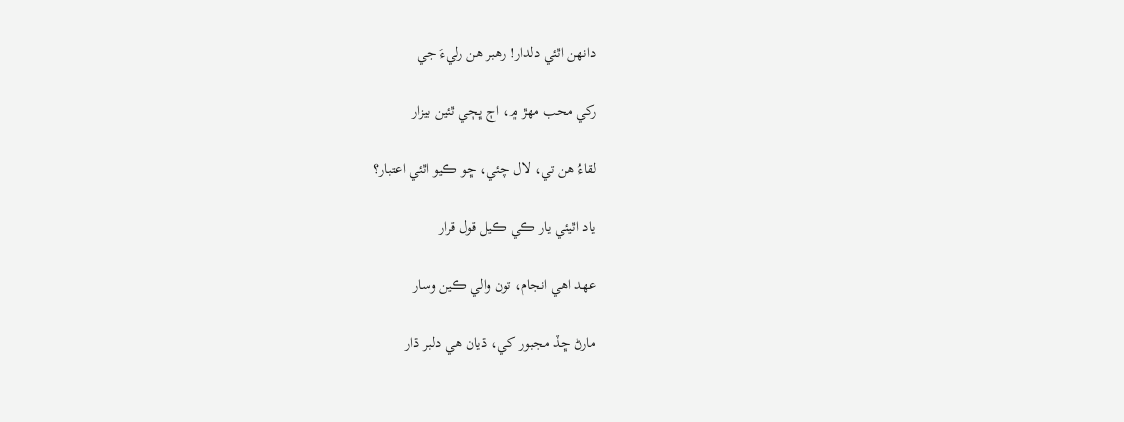دانهن اٿئي دلدار! رهبر هن رليءَ جي

رکي محب مهڙ ۾، اڄ ڀڄي ٿئين بيزار

لقاءُ هن تي، لال چئي، ڇو ڪيو اٿئي اعتبار؟

ياد اٿيئي يار ڪي ڪيل قول قرار

عهد اهي انجام، تون والي ڪين وسار

مارڻ ڇڏ مجبور کي، ڌيان هي دلبر ڌار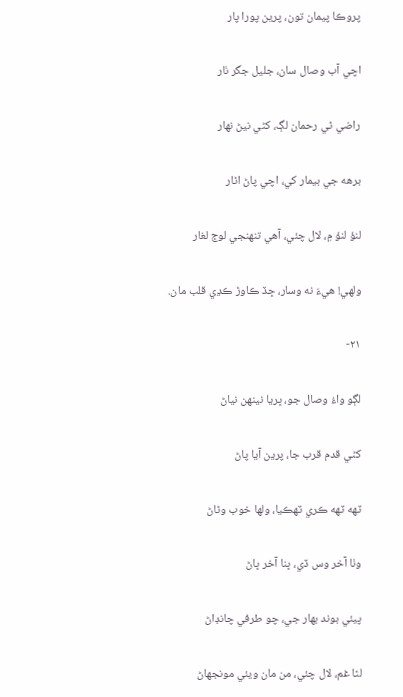پروڪا پيمان تون، پرين پورا پار

اچي آب وصال سان، جليل جگر ٺار

راضي ٿي رحمان لڳ، کڻي نيڻ نهار

برهه جي بيمار کي، اچي پاڻ اٿار

لنؤ لنؤ ۾، لال چئي، آهي تنهنجي لوڇ لغار

ولهي! هيءَ نه وسار، ڇڏ ڪاوڙ ڪڍي قلب مان.

٢١-

لڳو واءُ وصال جو، ڀريا نينهن نياڻ

کڻي قدم قرب جا، پرين آيا پاڻ

ٽهه ٽهه ڪري ٽهڪيا، ولها خوب وٿاڻ

وٺا آخر وس ڏي، ڀنا آخر ڀاڻ

پيئي بوند بهار جي، چو طرفي چانڊاڻ

لٿا غم، لال چئي، من مان ويئي مونجهاڻ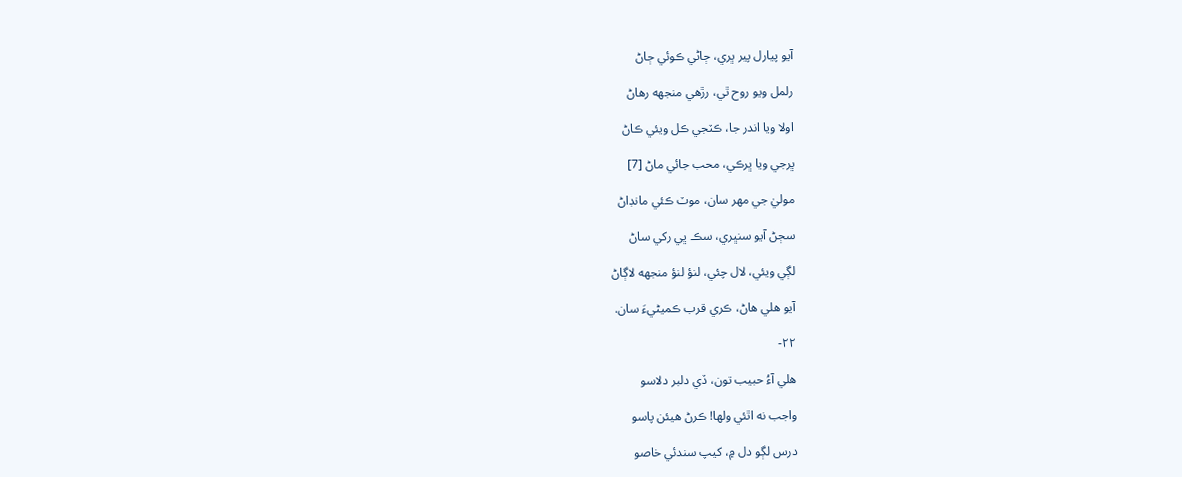آيو پيارل پير ڀري، ڄاڻي ڪوئي ڄاڻ

رلمل ويو روح ٿي، رڙهي منجهه رهاڻ

اولا ويا اندر جا، ڪٽجي ڪل ويئي ڪاڻ

ڀرجي ويا ڀرڪي، محب جائي ماڻ [7]

موليٰ جي مهر سان، موٽ ڪئي مانڊاڻ

سڄڻ آيو سنڀري، سڪ ڀي رکي ساڻ

لڳي ويئي، لال چئي، لنؤ لنؤ منجهه لاڳاڻ

آيو هلي هاڻ، ڪري قرب ڪميڻيءَ سان.

٢٢-

هلي آءُ حبيب تون، ڏي دلبر دلاسو

واجب نه اٿئي ولها! ڪرڻ هيئن پاسو

درس لڳو دل ۾، کيپ سندئي خاصو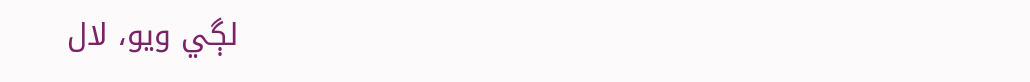لڳي ويو، لال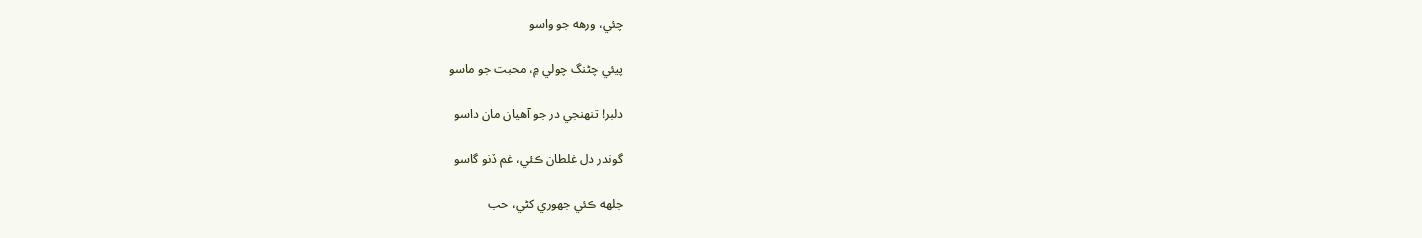چئي، ورهه جو واسو

پيئي چڻنگ چولي ۾، محبت جو ماسو

دلبر! تنهنجي در جو آهيان مان داسو

گوندر دل غلطان ڪئي، غم ڏنو گاسو

جلهه ڪئي جهوري کڻي، حب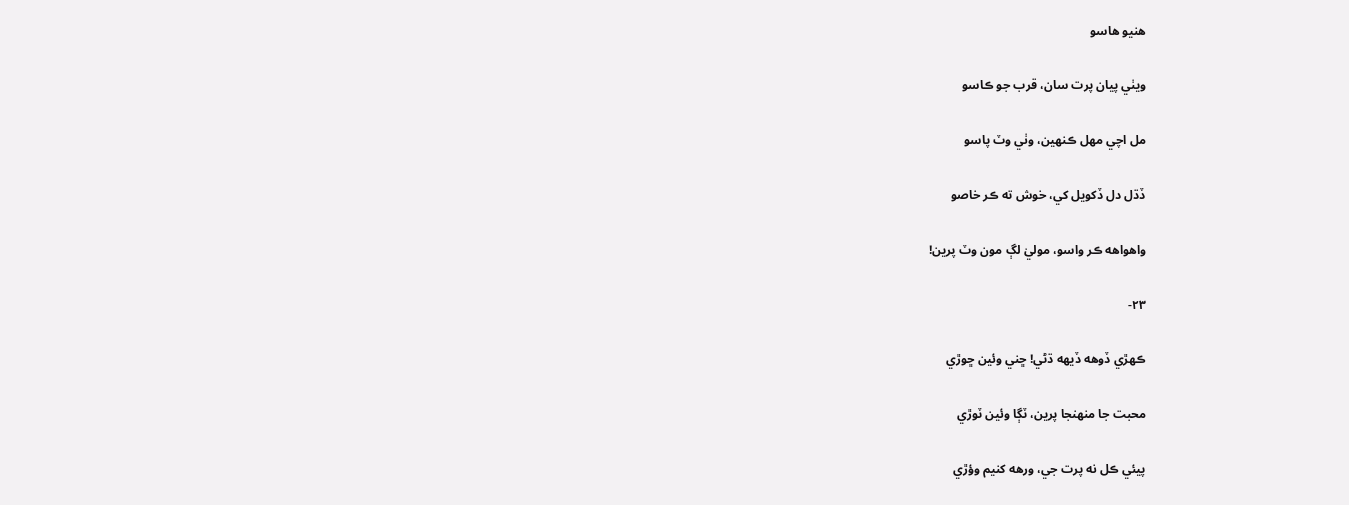هنيو هاسو

ويٺي پيان پرت سان، قرب جو ڪاسو

مل اچي مهل ڪنهين، وٺي وٽ پاسو

ڏڌل دل ڏکويل کي، خوش ته ڪر خاصو

واهواهه ڪر واسو، موليٰ لڳ مون وٽ پرين!

٢٣-

ڪهڙي ڏوهه ڏيهه ڌڻي! ڇني وئين ڇوڙي

محبت جا منهنجا پرين، ٽڳا وئين ٽوڙي

پيئي ڪل نه پرت جي، ورهه کنيم وؤڙي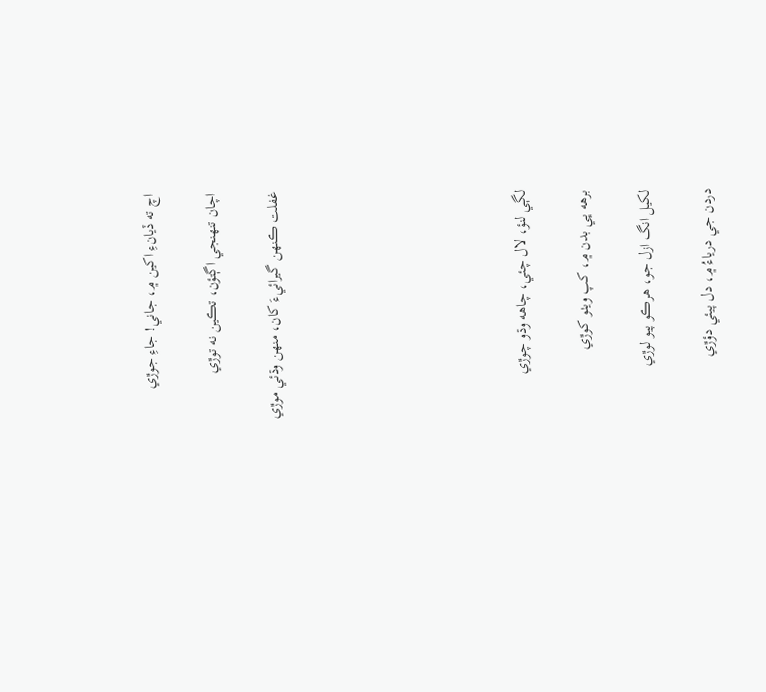اچ ته ڏيانءِ اکين ۾، جاني! جاءِ جوڙي

اچان تنهنجي اڳتؤن، تڪين نه توڙي

غفلت ڪنهن گيرائيءَ کان، منهن وڌئي موڙي







لڳي لنؤ، لال چئي، چاهه وڌو چوڙي

برهه ڀي بدن ۾، کپ ويٺو کوڙي

لکيل انگ ازل جو، هرڪو پيو لوڙي

دردن جي درياءُ ۾، دل پيئي دؤڙي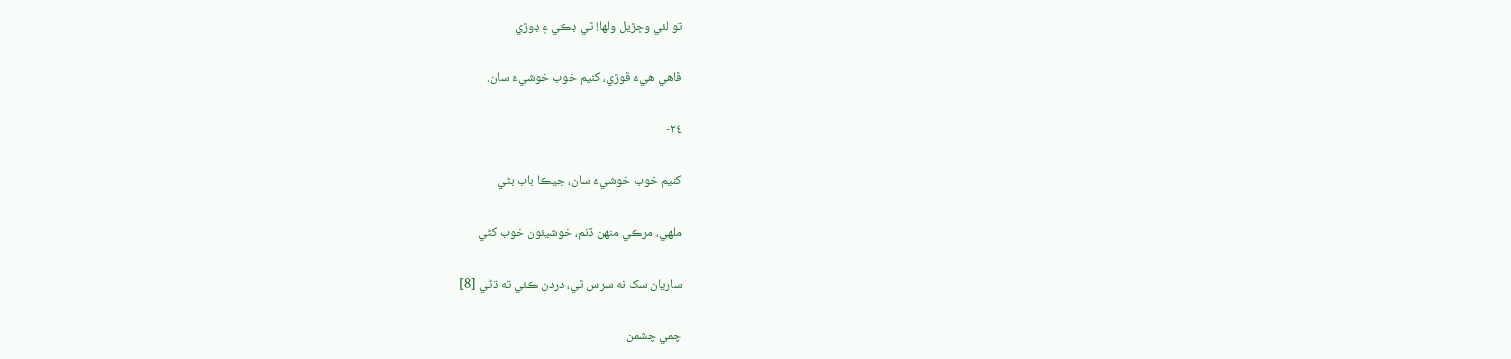تو لئي وڇڙيل ولها! ٿي ڊڪي ۽ ڊوڙي

ڦاهي هيءَ ڦوڙي، کنيم خوب خوشيءَ سان.

٢٤-

کنيم خوب خوشيءَ سان، جيڪا باب بڻي

ملهي، مرڪي منهن ڏنم، خوشيئون خوب کڻي

ساريان سک نه سرس ٿي، دردن ڪئي ته ڌڻي [8]

چمي چشمن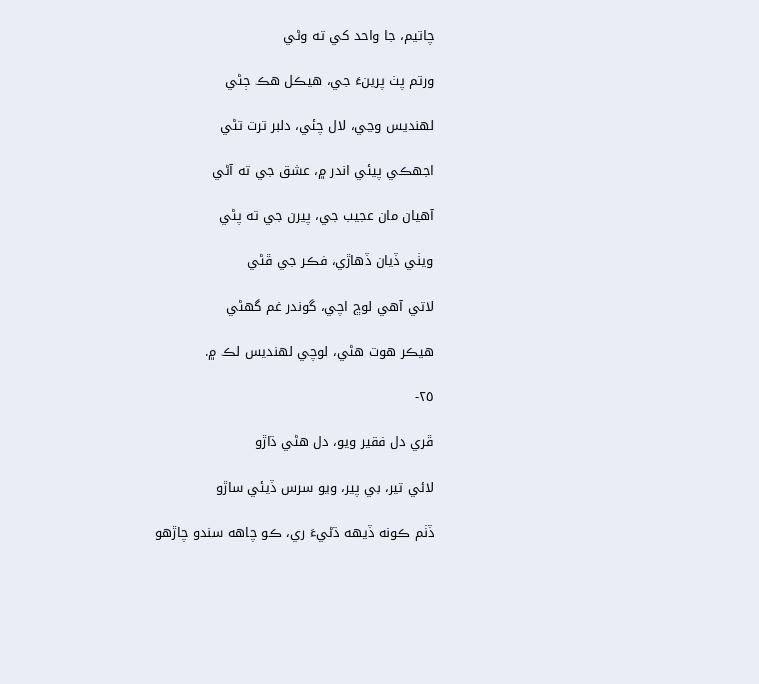چاتيم، جا واحد کي ته وڻي

ورتم پٺ پرينءَ جي، هيڪل هڪ ڄڻي

لهنديس وڃي، لال چئي، دلبر ترت تڻي

اجهڪي پيئي اندر ۾، عشق جي ته آڻي

آهيان مان عجيب جي، پيرن جي ته پڻي

ويٺي ڏيان ڏهاڙي، فڪر جي ڦڻي

لاتي آهي لوڇ اچي، گوندر غم گهڻي

هيڪر هوت هڻي، لوچي لهنديس لڪ ۾.

٢٥-

ڦري دل فقير ويو، دل هڻي ڌاڙو

لائي تير، بي پير، ويو سرس ڏيئي ساڙو

ڏٺم ڪونه ڏيهه ڌڻيءَ ري، ڪو چاهه سندو چاڙهو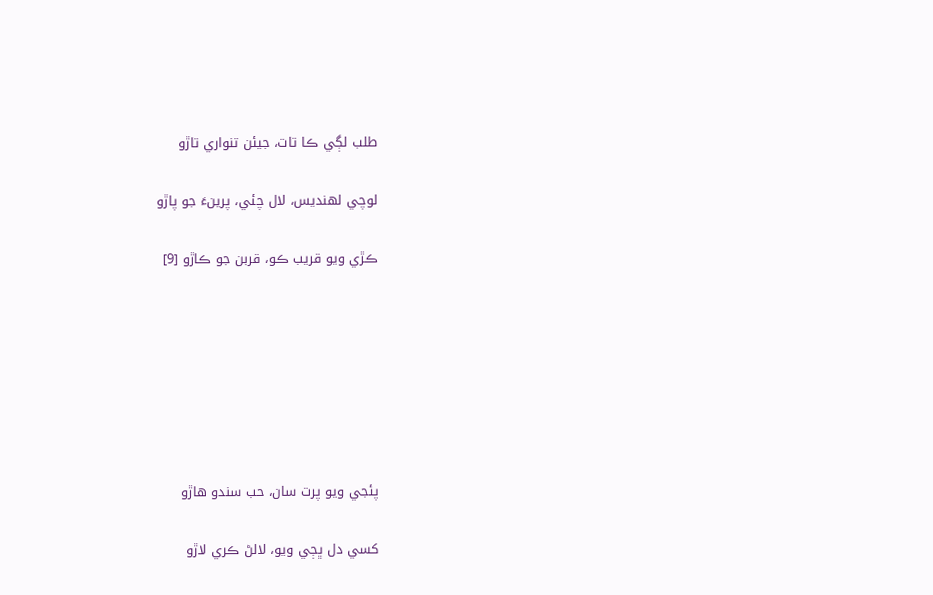طلب لڳي ڪا تات، جيئن تنواري تاڙو

لوچي لهنديس، لال چئي، پرينءَ جو پاڙو

ڪڙي ويو قريب ڪو، قربن جو ڪاڙو [9]







پئجي ويو پرت سان، حب سندو هاڙو

کسي دل ڀڄي ويو، لالڻ ڪري لاڙو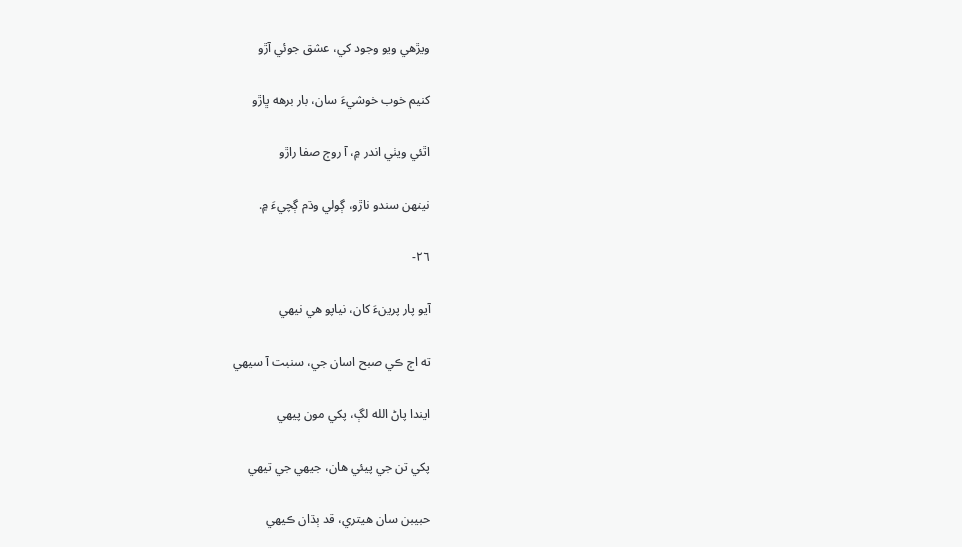ويڙهي ويو وجود کي، عشق جوئي آڙو

کنيم خوب خوشيءَ سان، بار برهه ڀاڙو

اٿئي ويٺي اندر ۾، آ روڄ صفا راڙو

نينهن سندو ناڙو، ڳولي وڌم ڳچيءَ ۾.

٢٦-

آيو پار پرينءَ کان، نياپو هي نيهي

ته اڄ ڪي صبح اسان جي، سنبت آ سيهي

ايندا پاڻ الله لڳ، پکي مون پيهي

پکي تن جي پيئي هان، جيهي جي تيهي

حبيبن سان هيتري، قد ٻڌان ڪيهي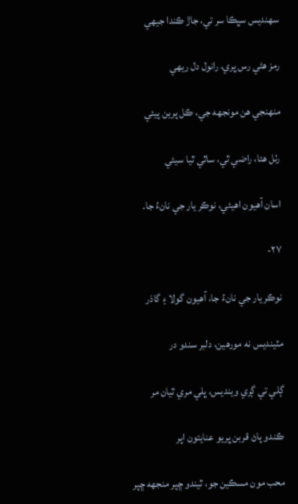سهنديس سڀڪا سر تي، جاڙ ڪندا جيهي

رمز هڻي رس ڀري، رانول دل ريهي

منهنجي هن مونجهه جي، ڪل پرين پيئي

رٺل هئا، راضي ٿي، ساٿي ٿيا سيئي

اسان آهيون اهيئي، نوڪر يار جي نانءُ جا.

٢٧-

نوڪر يار جي نانءُ جا، آهيون گولا ۽ گاذر

مٽينديس نه مورهين، دلبر سندو در

ڳلي تي ڳري وينديس، ڀلي مري ٿيان مر

ڪندو پاڻ قربن ڀريو عنايتون اپر

محب مون مسڪين جو، ٿيندو ڇپر منجهه ڇپر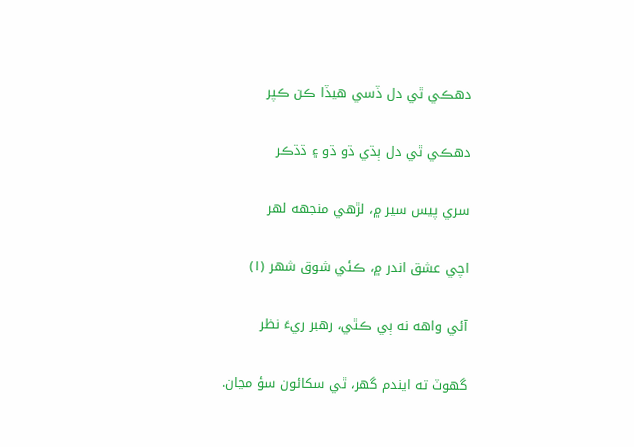دهڪي ٿي دل ڏسي هيڏا ڪن ڪپر

دهڪي ٿي دل ٻڌي ڌو ڌو ۽ ڌڌڪر

سري پيس سير ۾، لڙهي منجهه لهر

اچي عشق اندر ۾، ڪئي شوق شهر (١)

آئي واهه نه ٻي ڪٿي، رهبر ريءَ نظر

گهوٽ ته ايندم گهر، ٿي سکائون سؤ مڃان.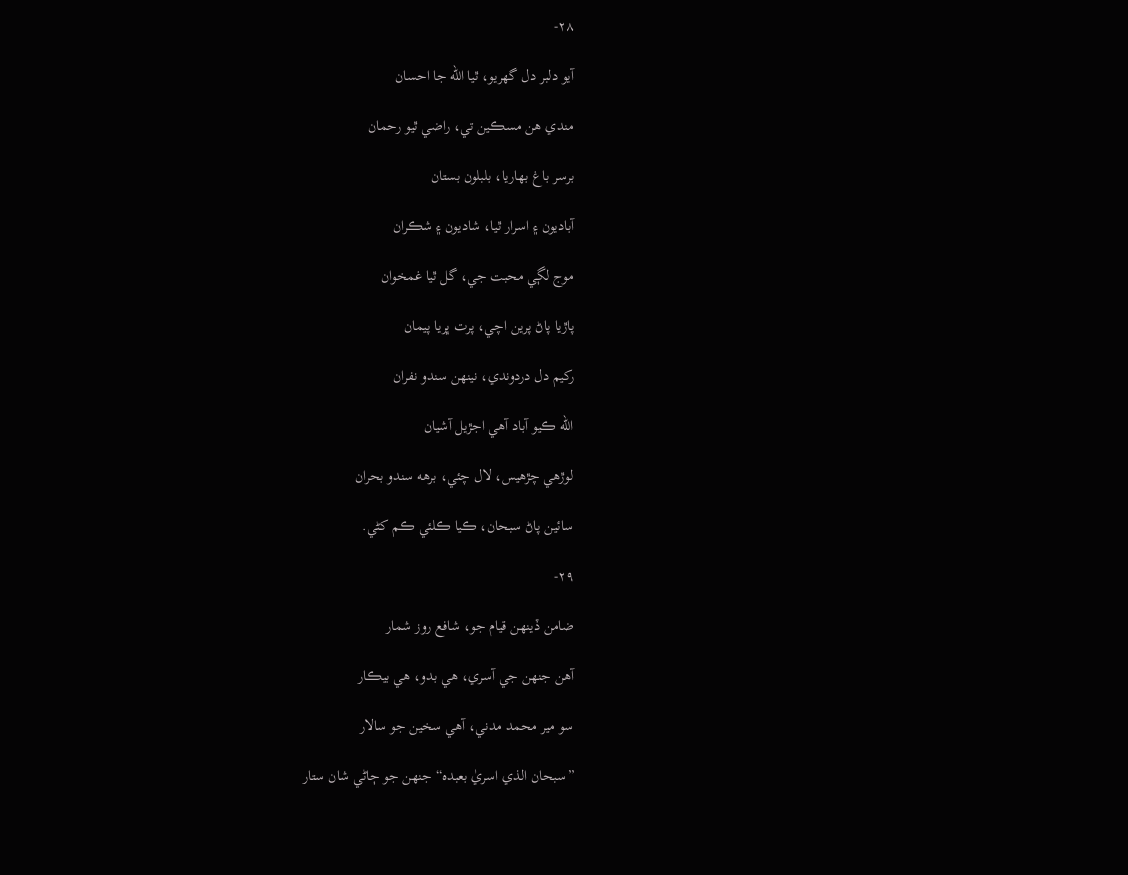٢٨-

آيو دلبر دل گهريو، ٿيا الله جا احسان

مندي هن مسڪين تي، راضي ٿيو رحمان

برسر باغ بهاريا، بلبلون بستان

آباديون ۽ اسرار ٿيا، شاديون ۽ شڪران

موج لڳي محبت جي، گل ٿيا غمخوان

پاڙيا پاڻ پرين اچي، پرت ڀريا پيمان

رکيم دل دردوندي، نينهن سندو نفران

الله ڪيو آباد آهي اجڙيل آشيان

لوڙهي چڙهيس، لال چئي، برهه سندو بحران

سائين پاڻ سبحان، ڪيا ڪلئي ڪم کڻي.

٢٩-

ضامن ڏينهن قيام جو، شافع روز شمار

آهن جنهن جي آسري، هي بدو، هي بيڪار

سو مير محمد مدني، آهي سخين جو سالار

”سبحان الذي اسريٰ بعبده“ جنهن جو ڄاڻي شان ستار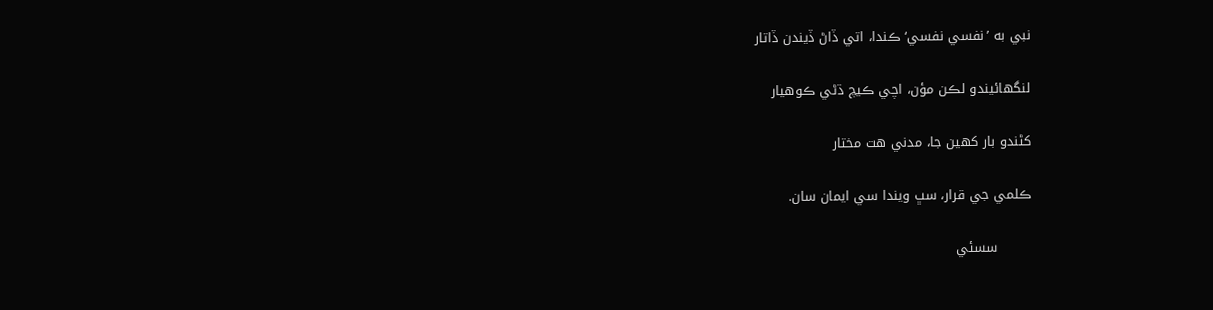نبي به ’نفسي نفسي‘ ڪندا، اتي ڏاڻ ڏيندن ڏاتار

لنگهائيندو لڪن مؤن، اچي ڪيچ ڌڻي ڪوهيار

کڻندو بار کهين جا، مدني هت مختار

ڪلمي جي قرار، سڀ ويندا سي ايمان سان.

        سسئي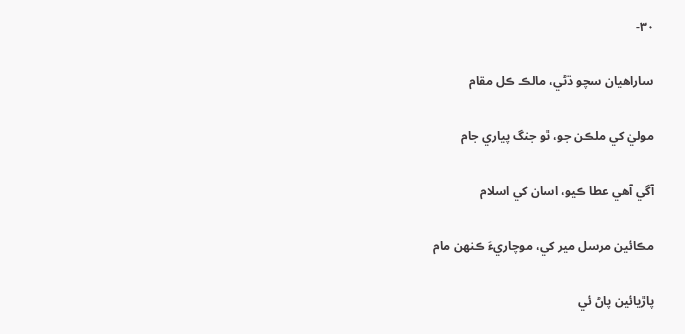٣٠-

ساراهيان سچو ڌڻي، مالڪ ڪل مقام

موليٰ کي ملڪن جو، ٿو جنگ پياري جام

آگي آهي عطا ڪيو، اسان کي اسلام

مڪائين مرسل مير کي، موچاريءَ ڪنهن مام

پاڙيائين پاڻ ئي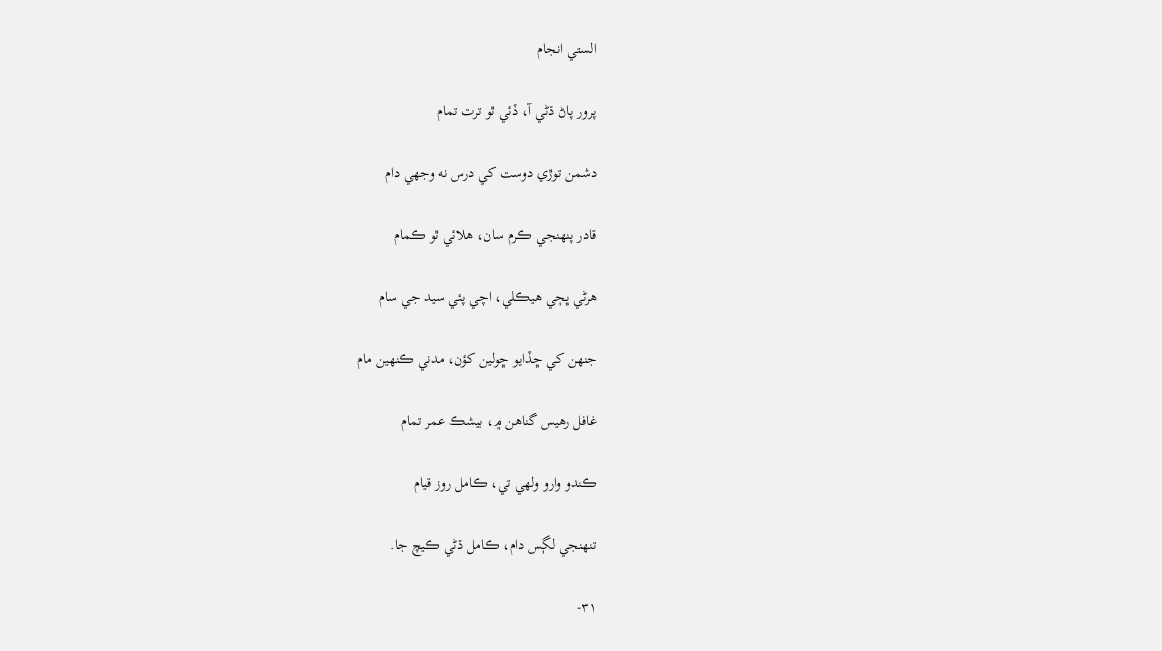الستي انجام

پرور پاڻ ڌڻي آ، ڏئي ٿو ترت تمام

دشمن توڙي دوست کي درس نه وجهي دام

قادر پنهنجي ڪرم سان، هلائي ٿو ڪمام

هرڻي ڀڄي هيڪلي، اچي پئي سيد جي سام

جنهن کي ڇڏايو ڇولين کؤن، مدني ڪنهين مام

غافل رهيس گناهن ۾، بيشڪ عمر تمام

ڪندو وارو ولهي تي، ڪامل روز قيام

تنهنجي لڳس دام، ڪامل ڌڻي ڪيچ جا.

٣١-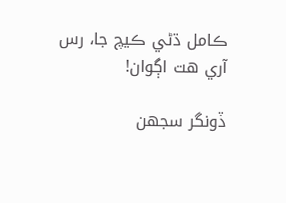ڪامل ڌڻي ڪيچ جا، رس آري هت اڳوان!

ڏونگر سجهن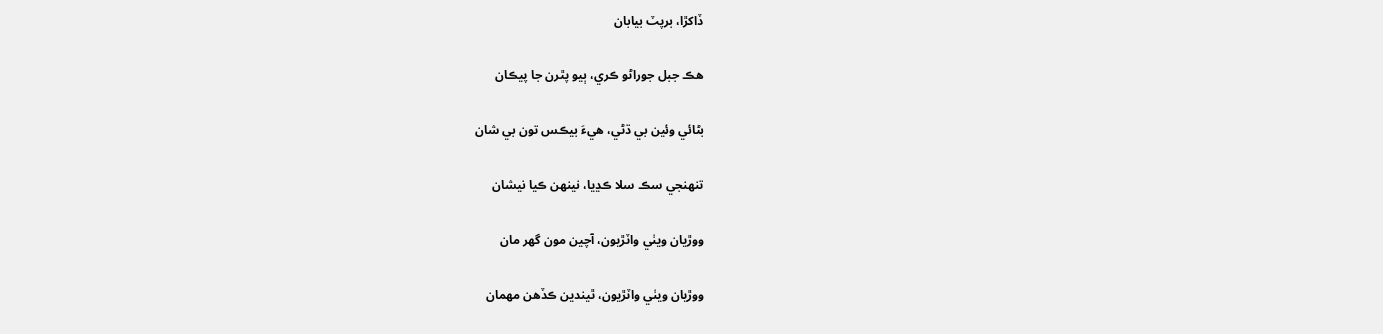ڏاکڙا، برپٽ بيابان

هڪ جبل جوراڻو ڪري، ٻيو پٿرن جا پيڪان

بڻائي وئين بي ڌڻي، هيءَ بيڪس تون بي شان

تنهنجي سڪ سلا ڪڍيا، نينهن ڪيا نيشان

ووڙيان ويٺي واٽڙيون، آچين مون گهر مان

ووڙيان ويٺي واٽڙيون، ٿيندين ڪڏهن مهمان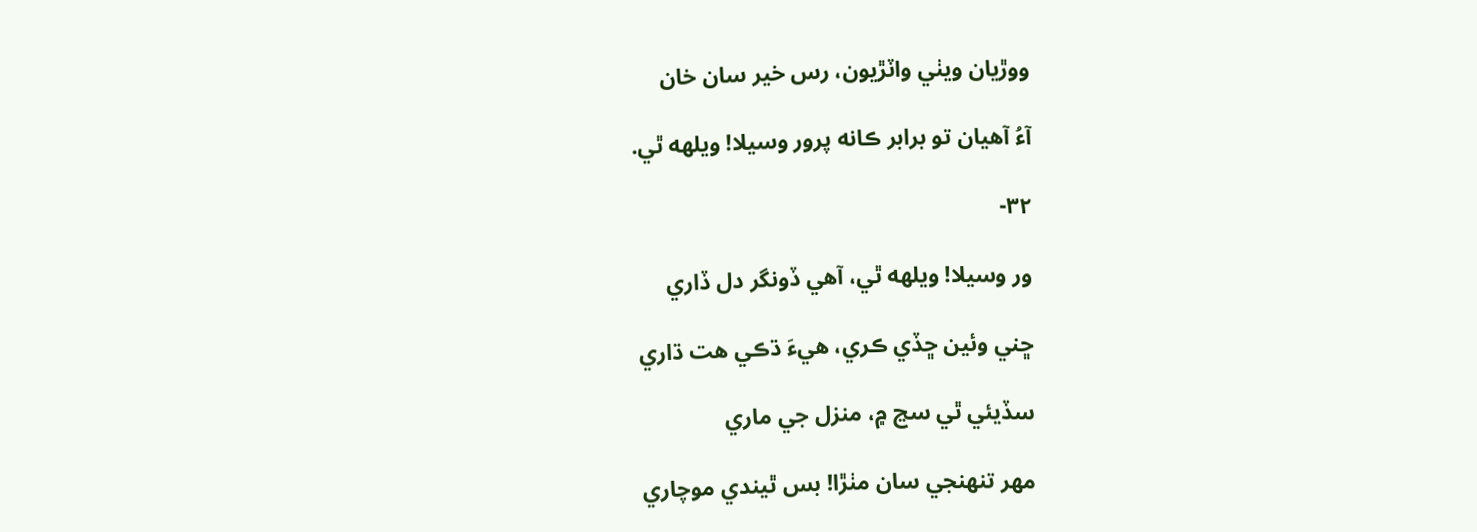ووڙيان ويٺي واٽڙيون، رس خير سان خان

آءُ آهيان تو برابر ڪانه پرور وسيلا! ويلهه ٿي.

٣٢-

ور وسيلا! ويلهه ٿي، آهي ڏونگر دل ڏاري

ڇني وئين ڇڏي ڪري، هيءَ ڌڪي هت ڌاري

سڏيئي ٿي سڃ ۾، منزل جي ماري

مهر تنهنجي سان مٺڙا! بس ٿيندي موچاري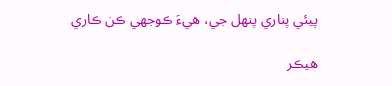پيئي پناري پنهل جي، هيءَ ڪوجهي ڪن ڪاري

هيڪر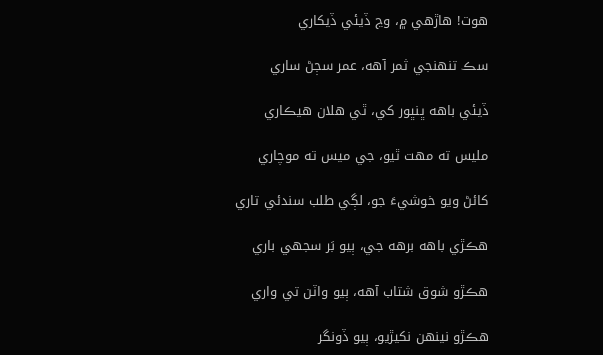هوت! هاڙهي ۾، وڃ ڏيئي ڏيکاري

سڪ تنهنجي ثمر آهه، عمر سڄڻ ساري

ڏيئي باهه ڀنڀور کي، ٿي هلان هيڪاري

مليس ته مهت ٿيو، جي ميس ته موچاري

کائڻ ويو خوشيءَ جو، لڳي طلب سندئي تاري

هڪڙي باهه برهه جي، ٻيو بَر سجهي باري

هڪڙو شوق شتاب آهه، ٻيو واٽن تي واري

هڪڙو نينهن نکيڙيو، ٻيو ڏونگر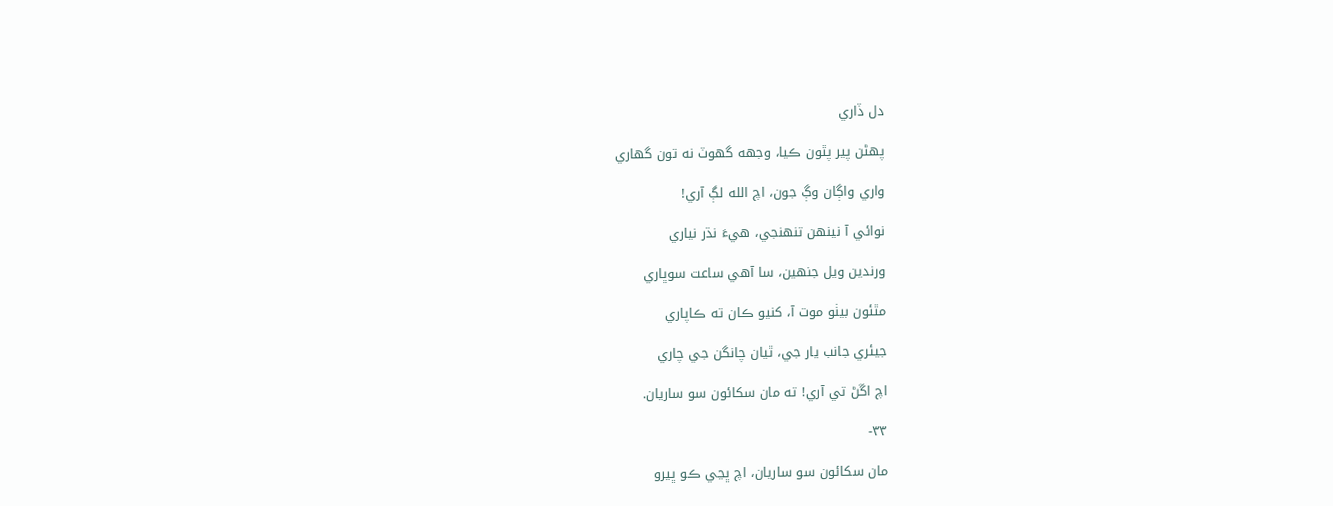دل ڏاري

پهڻن پير پٿون ڪيا، وجهه گهوٽ نه تون گهاري

واري واڳان وڳ جون، اچ الله لڳ آري!

نوائي آ نينهن تنهنجي، هيءَ نڌر نياري

ورندين ويل جنهين، سا آهي ساعت سوڀاري

مٿئون بيٺو موت آ، کنيو ڪان ته ڪاپاري

جيئري جانب يار جي، ٿيان چانگن جي چاري

اچ اڱڻ تي آري! ته مان سکائون سو ساريان.

٣٣-

مان سکائون سو ساريان، اچ ڀڃي ڪو ڀيرو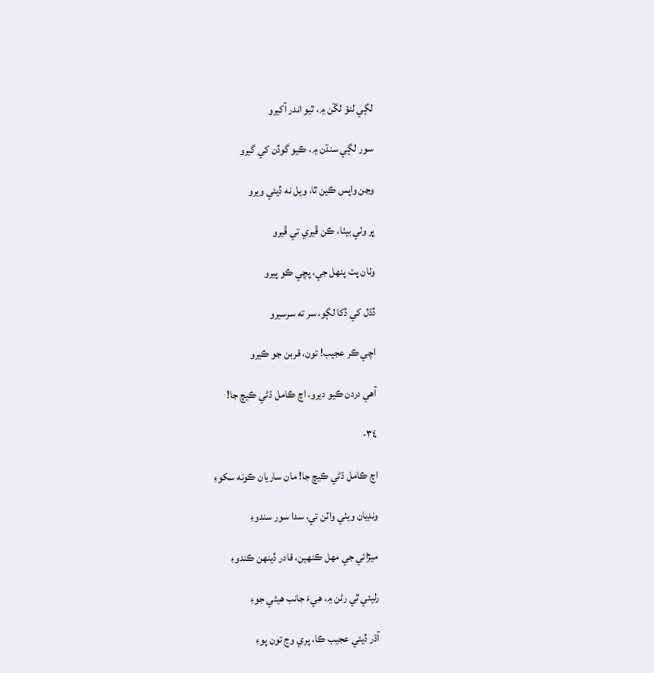لڳي لنؤ لڱن ۾، ٿيو اندر آکيرو

سور لڳي سنڌن ۾، ڪيو گوڏن کي گيرو

وڃن واپس ڪين ٿا، ويل نه ڏيئي ويرو

ڀر وٺي بيٺا، ڪن ڦيري تي ڦيرو

وٺان پٺ پنهل جي، پڇي ڪو پيرو

ڏڌل کي ڏکا لڳو، سر ته سرسيرو

اچي ڪر عجيب! تون، قربن جو ڪيرو

آهي دردن ڪيو ديرو، اچ ڪامل ڌڻي ڪيچ جا!

٣٤-

اچ ڪامل ڌڻي ڪيچ جا! مان ساريان ڪونه سکوءِ

ونڊيان ويٺي واٽن تي، سدا سور سندوءِ

ميڙائي جي مهل ڪنهين، قادر ڏينهن ڪندوءِ

رليئي ٿي رڻن ۾، هيءَ جانب هيڻي جوءِ

آڌر ڏيئي عجيب ڪا، پري وڃ تون پوءِ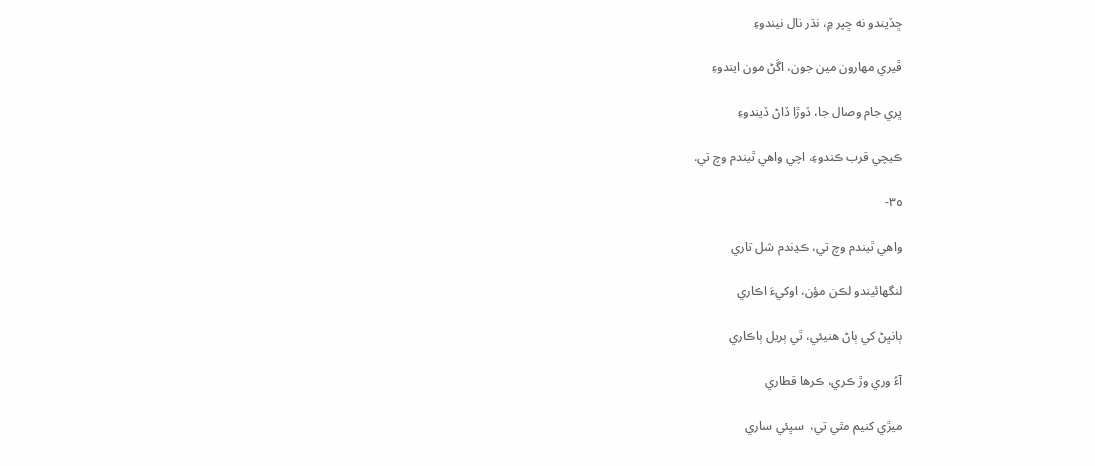ڇڏيندو نه ڇپر ۾، نڌر نال نيندوءِ

ڦيري مهارون مين جون، اڱڻ مون ايندوءِ

ڀري جام وصال جا، ڏوڙا ڏاڻ ڏيندوءِ

ڪيچي قرب ڪندوءِ، اچي واهي ٿيندم وچ تي.

٣٥-

واهي ٿيندم وچ تي، ڪڍندم شل تاري

لنگهائيندو لڪن مؤن، اوکيءَ اڪاري

ٻانڀڻ کي ٻاڻ هنيئي، ٿي ٻريل ٻاڪاري

آءُ وري وڙ ڪري، ڪرها قطاري

ميڙي کنيم مٿي تي،  سڀئي ساري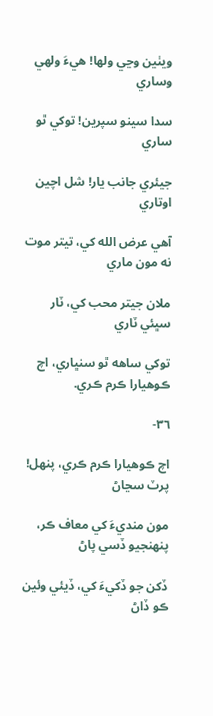ويٺين وڃي ولها! هيءَ ولهي وساري

سدا سينو سپرين! توکي ٿو ساري

جيئري جانب يار! شل اچين اوتاري

آهي عرض الله کي، تيتر موت نه مون ماري

ملان جيتر محب کي، ٽار سڀئي ٽاري

توکي ساهه ٿو سنڀاري، اچ ڪوهيارا ڪرم ڪري.

٣٦-

اچ ڪوهيارا ڪرم ڪري، پنهل! پرٽ سڃاڻ

مون منديءَ کي معاف ڪر، پنهنجيو ڏسي پاڻ

ڏکن جو ڏکيءَ کي، ڏيئي وئين ڪو ڏاڻ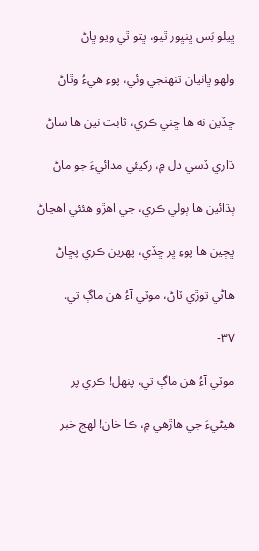ڀيلو بَس ڀنڀور ٿيو، ڀتو ٿي ويو ڀاڻ

ولهو ڀانيان تنهنجي وئي، پوءِ هيءُ وٿاڻ

ڇڏين نه ها ڇني ڪري، ثابت نين ها ساڻ

ڌاري ڏسي دل ۾، رکيئي مدائيءَ جو ماڻ

ٻڌائين ها ٻولي ڪري، جي اهڙو هئئي اهڃاڻ

ڀڄين ها پوءِ ڀر ڇڏي، پهرين ڪري پڇاڻ

هاڻي توڙي ٽاڻ، موٽي آءُ هن ماڳ تي.

٣٧-

موٽي آءُ هن ماڳ تي، پنهل! ڪري پر

هيڻيءَ جي هاڙهي ۾، ڪا خان! لهج خبر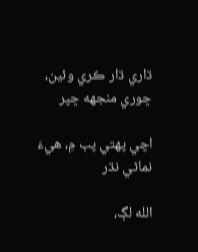ڌاري ڌار ڪري وئين، ڇوري منجهه ڇپر

اچي پهتي پٻ ۾، هيءَ نماڻي نڌر

الله لڳ،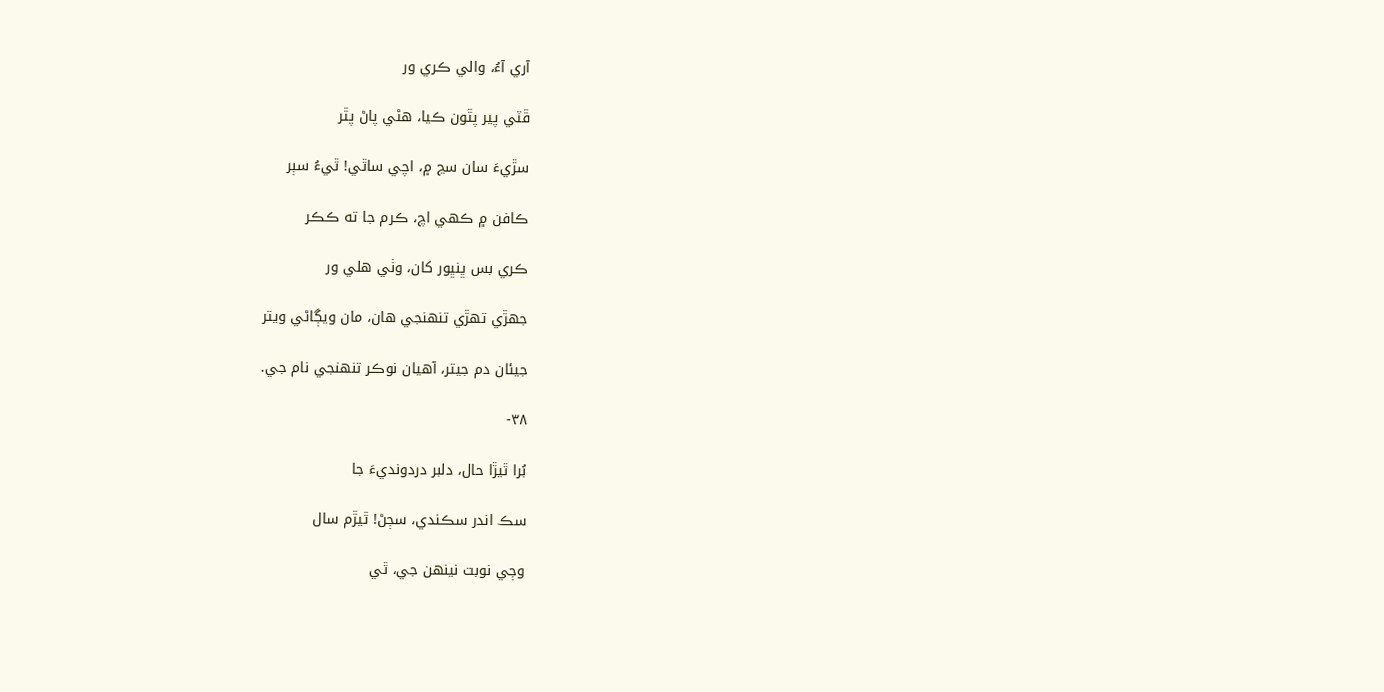آري آءُ، والي ڪري ور

ڦٽي پير پٿون ڪيا، هڻي پاڻ پٿر

سڙيءَ سان سڃ ۾، اچي ساٿي! ٿيءُ سٻر

ڪافن ۾ ڪهي اچ، ڪرم جا ته ڪڪر

ڪري بس ڀنڀور کان، وٺي هلي ور

جهڙي تهڙي تنهنجي هان، مان ويڳاڻي ويتر

جيئان دم جيتر، آهيان نوڪر تنهنجي نام جي.

٣٨-

بُرا ٿيڙا حال، دلبر دردونديءَ جا

سڪ اندر سڪندي، سڄڻ! ٿيڙم سال

وڄي نوبت نينهن جي، ٿي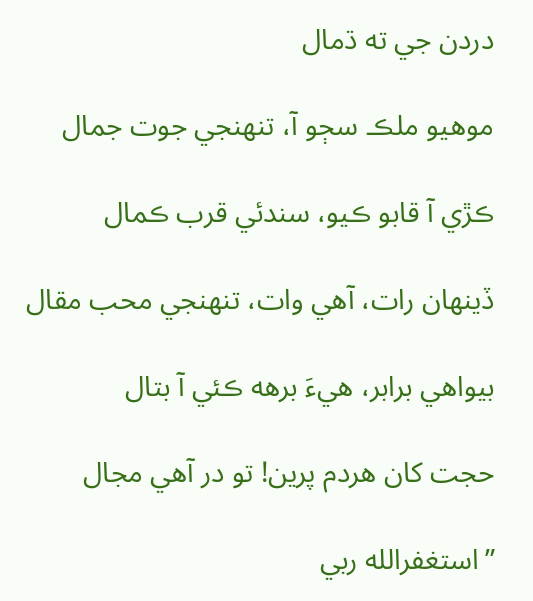دردن جي ته ڌمال

موهيو ملڪ سڄو آ، تنهنجي جوت جمال

ڪڙي آ قابو ڪيو، سندئي قرب ڪمال

ڏينهان رات، آهي وات، تنهنجي محب مقال

بيواهي برابر، هيءَ برهه ڪئي آ بتال

حجت کان هردم پرين! تو در آهي مجال

”استغفرالله ربي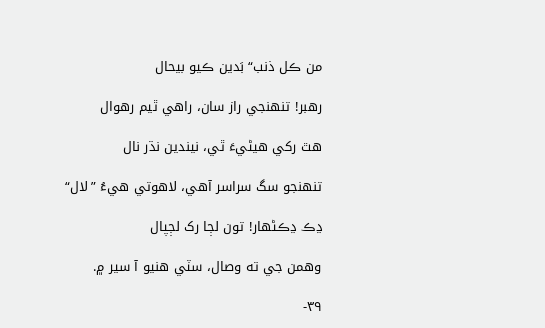من ڪل ذنب“ بَدين ڪيو بيحال

رهبر! تنهنجي راز سان، راهي ٿيم رهوال

هٿ رکي هيڻيءَ ٿي، نيندين نڌر نال

تنهنجو سگ سراسر آهي، لاهوتي هيءُ ”لال“

ڍڪ ڍڪڻهار! تون لڄا رک لڄپال

وهمن جي ته وصال، سٽي هنيو آ سير ۾.

٣٩-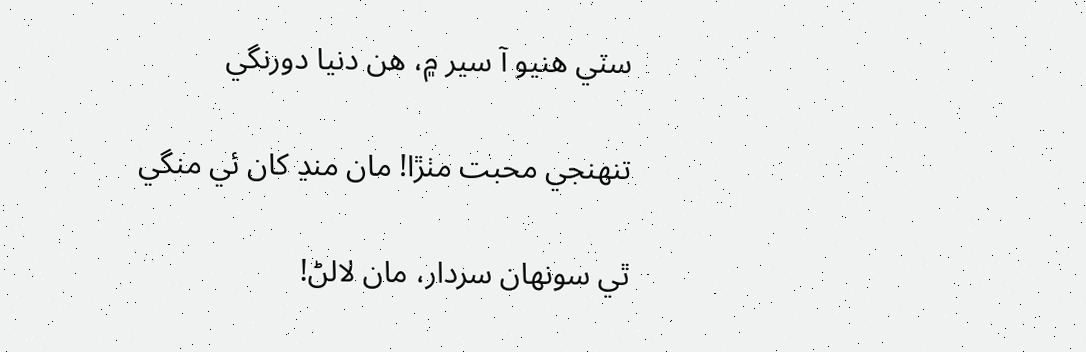سٽي هنيو آ سير ۾، هن دنيا دورنگي

تنهنجي محبت مٺڙا! مان منڍ کان ئي منگي

ٿي سونهان سردار، مان لالڻ!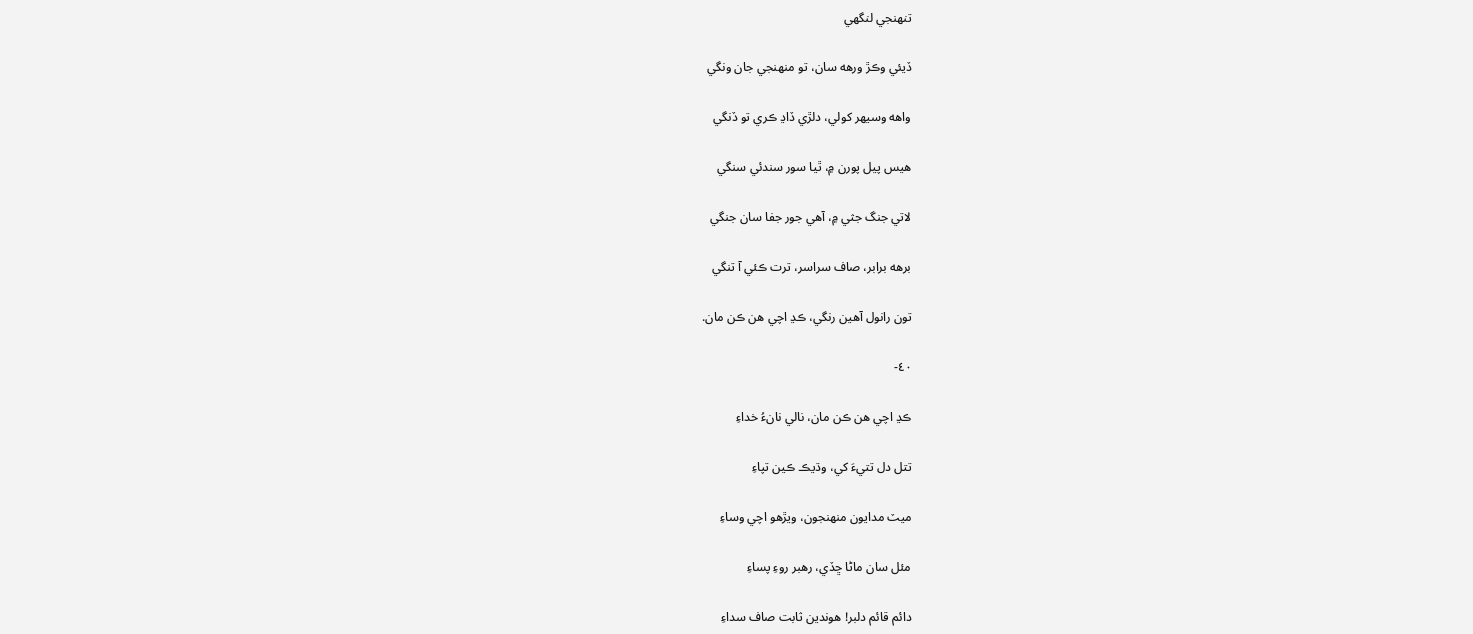تنهنجي لنگهي

ڏيئي وڪڙ ورهه سان، تو منهنجي جان ونگي

واهه وسيهر کولي، دلڙي ڏاڍ ڪري تو ڏنگي

هيس پيل پورن ۾، ٿيا سور سندئي سنگي

لاتي جنگ جثي ۾، آهي جور جفا سان جنگي

برهه برابر، صاف سراسر، ترت ڪئي آ تنگي

تون رانول آهين رنگي، ڪڍ اچي هن ڪن مان.

٤٠-

ڪڍ اچي هن ڪن مان، نالي نانءُ خداءِ

تتل دل تتيءَ کي، وڌيڪ ڪين تپاءِ

ميٽ مدايون منهنجون، ويڙهو اچي وساءِ

مئل سان ماڻا ڇڏي، رهبر روءِ پساءِ

دائم قائم دلبر! هوندين ثابت صاف سداءِ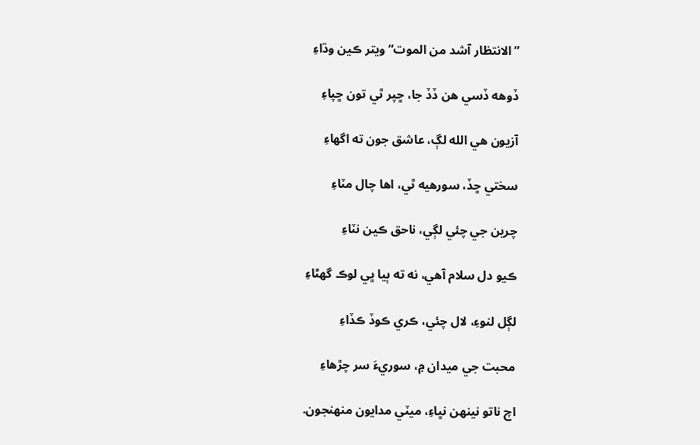”الانتظار آشد من الموت“ ويتر ڪين وڌاءِ

ڏوهه ڏسي هن ڏڏ جا، ڇپر ٿي تون ڇپاءِ

آزيون هي الله لڳ، عاشق جون ته اگهاءِ

سختي ڇڏ، سورهيه ٿي، اها چال مٽاءِ

چرين جي چئي لڳي، ناحق ڪين نٽاءِ

ڪيو دل سلام آهي، نه ته ٻيا ڀي لوڪ گهڻاءِ

لڳل لنوءِ، لال چئي، ڪري ڪوڏ ڪڏاءِ

محبت جي ميدان ۾، سوريءَ سر چڙهاءِ

اچ ناتو نينهن نڀاءِ، ميٽي مدايون منهنجون.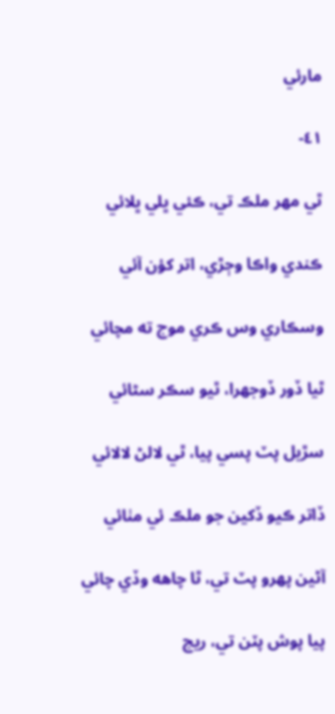مارئي

٤١-

ٿي مهر ملڪ تي، ڪئي ڀلي ڀلائي

ڪندي واڪا وڄڙي، اتر کؤن آئي

وسڪاري وس ڪري موج ته مچائي

ٿيا ڏور ڏوجهرا، ٿيو سڪر سڻائي

سڙيل پٽ پسي پيا، ٿي لالڻ لالائي

ڏاتر ڪيو ڏکين جو ملڪ ئي مٺائي

آڻين پهرو پٽ تي، ٿا چاهه وڏي چائي

پيا پوش پٽن تي، ريج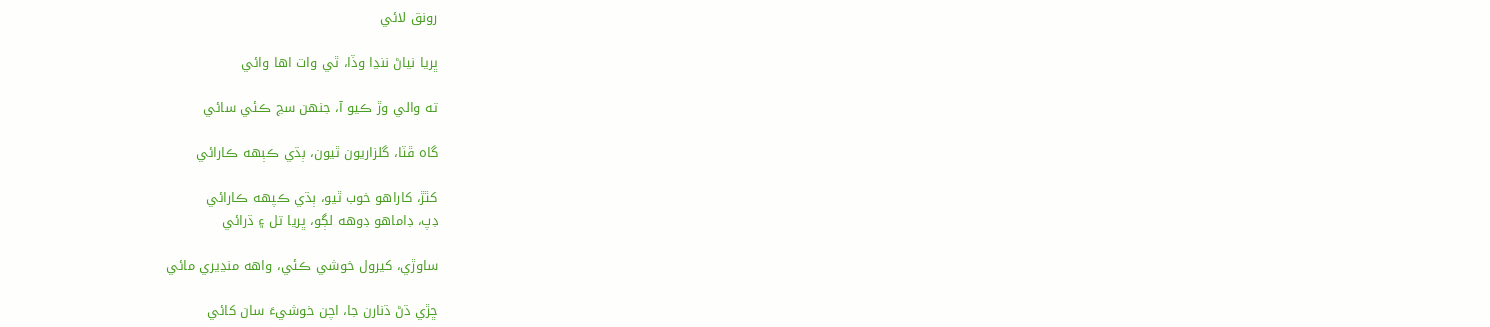رونق لائي

ڀريا نياڻ ننڍا وڏا، ٿي وات اها وائي

ته والي وڙ ڪيو آ، جنهن سڃ ڪئي سائي

گاه ڦٽا، گلزاريون ٿيون، ٻڌي ڪٻهه ڪارائي

کٿڙ، کاراهو خوب ٿيو، ٻڌي ڪپهه ڪارائي
ڊپ، ڊاماهو ڊوهه لڳو، ڀريا تل ۽ ڌرائي

ساوڙي، کيرول خوشي ڪئي، واهه منڍيري مائي

ڇڙي ڌڻ ڌنارن جا، اچن خوشيءَ سان کائي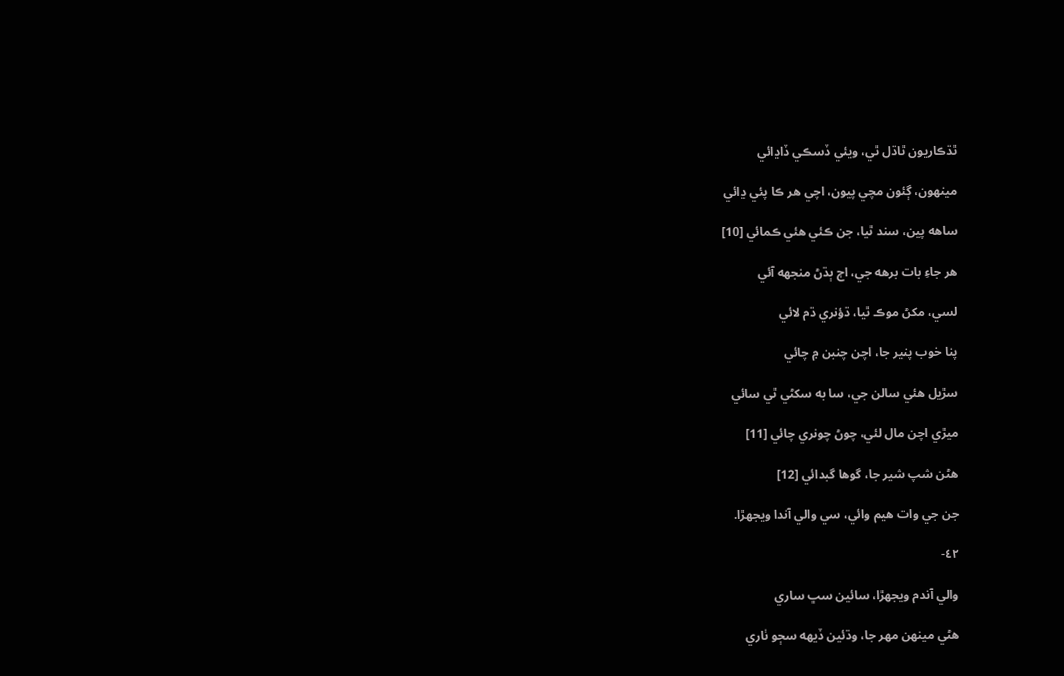ٿڌڪاريون ٿاڌل ٿي، ويئي ڏسڪي ڏاڍائي

مينهون، ڳئون مچي پيون، اچي هر ڪا پئي ڍائي

ساهه پين، سند ٿيا، جن ڪئي هئي ڪمائي [10]

هر جاءِ بات برهه جي، اڄ ٻڌڻ منجهه آئي

لسي، مکڻ موڪ ٿيا، ڌؤنري ڌم لائي

پنا خوب پنير جا، اچن چنبن ۾ چائي

سڙيل هئي سالن جي، سا به سکڻي ٿي سائي

ميڙي اچن مال لئي، چوڻ چونري چائي [11]

هڻن شپ شير جا، گوها گبدائي [12]

جن جي وات هيم وائي، سي والي آندا ويجهڙا.

٤٢-

والي آندم ويجهڙا، سائين سڀ ساري

هڻي مينهن مهر جا، وڌئين ڏيهه سڄو ٺاري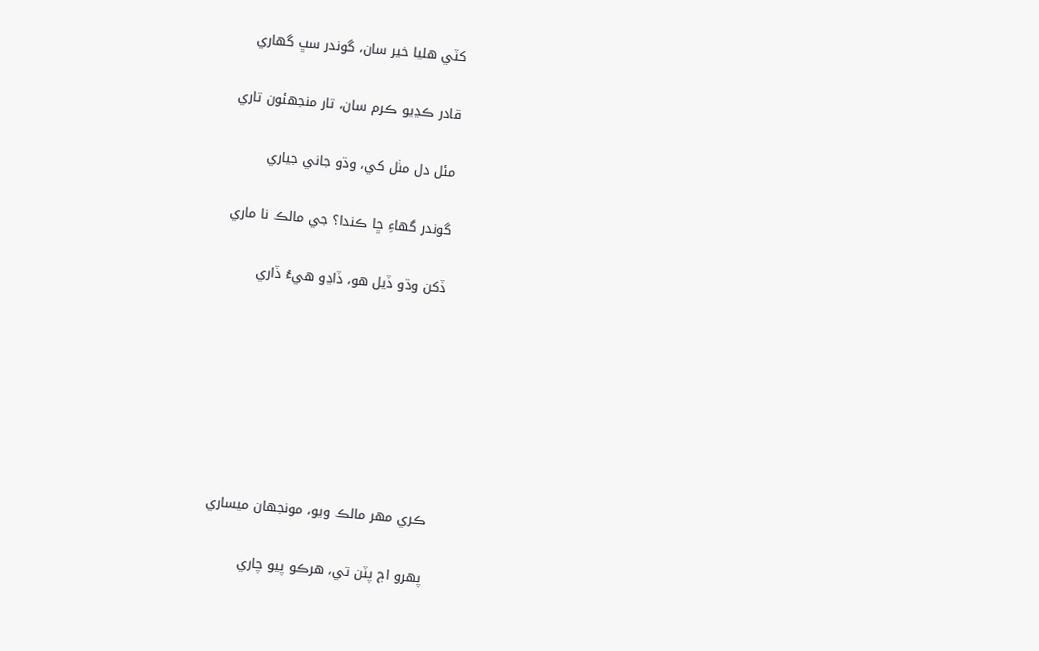کٽي هليا خير سان، گوندر سڀ گهاري

قادر ڪڍيو ڪرم سان، تار منجهئون تاري

مئل دل مٺل کي، وڌو جاني جياري

گوندر گهاءِ ڇا ڪندا؟ جي مالڪ نا ماري

ڏکن وڌو ڏيل هو، ڏاڍو هيءُ ڏاري







ڪري مهر مالڪ ويو، مونجهان ميساري

پهرو اڄ پٽن تي، هرڪو پيو چاري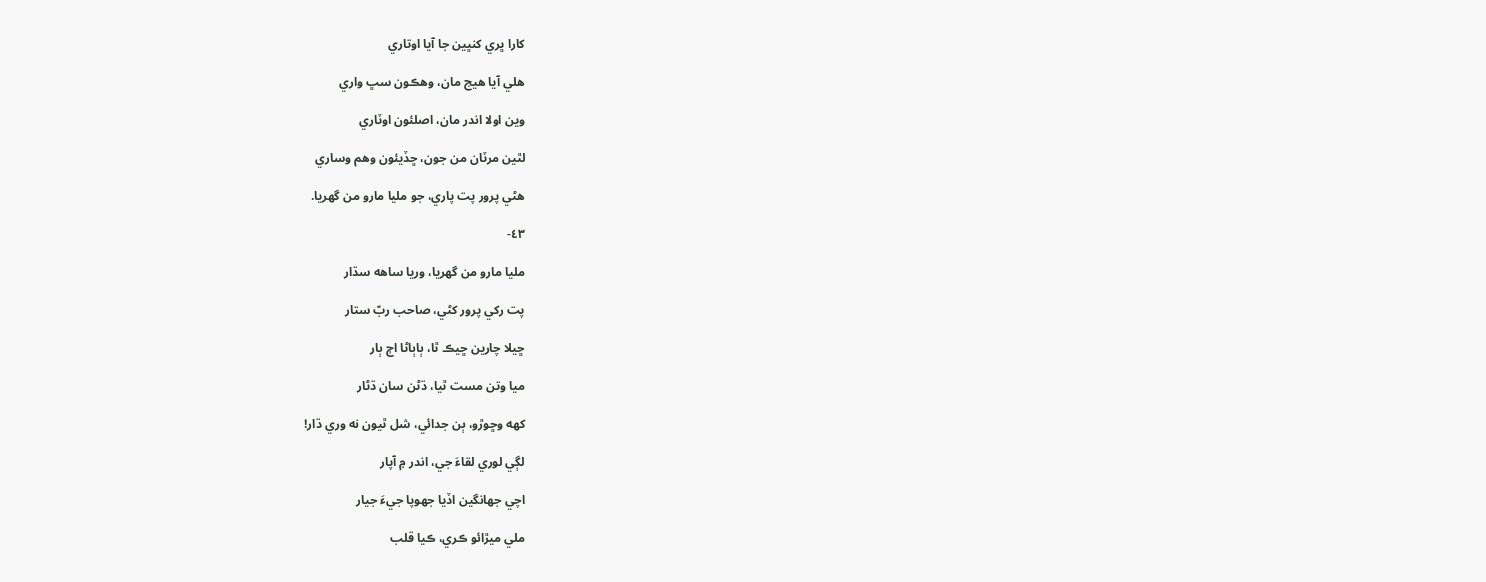کارا ڀري کنڀين جا آيا اوتاري

هلي آيا هيج مان، وهڪون سڀ واري

وين اولا اندر مان، اصلئون اوٽاري

لٿين مرٽان من جون، ڇڏيئون وهم وساري

هڻي پرور پت پاري، جو مليا مارو من گهريا.

٤٣-

مليا مارو من گهريا، وريا ساهه سڌار

پت رکي پرور کڻي، صاحب ربّ ستار

ڇيلا چارين ڇيڪ ٿا، ٻاٻاڻا اڄ ٻار

ميا وتن مست ٿيا، ڌڻن سان ڌڻار

کهه وڇوڙو، ٻن جدائي، شل ٿيون نه وري ڌار!

لڳي لوري لقاءَ جي، اندر ۾ آپار

اچي جهانگين اڏيا جهوپا جيءَ جيار

ملي ميڙائو ڪري، ڪيا قلب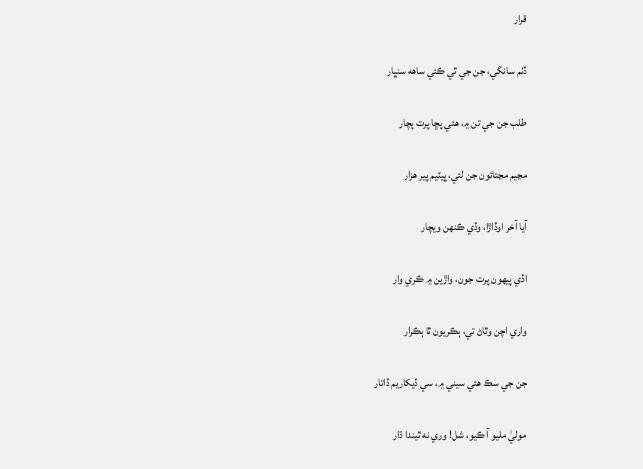قرار

ڏٺم سانگي، جن جي ٿي ڪئي ساهه سنڀار

طلب جن جي تن ۾، هئي پڇا پرت پچار

مڃيم مڃتائون جن لئي، ڀيٽيم پير هزار

آيا آخر اوڏاڙا، وڏي ڪنهن ويچار

اڏي پيهون پرت جون، واڙين ۾ ڪري وار

واري اچن وٿاڻ تي، ٻڪريون ٿا ٻڪرار

جن جي سڪ هئي سيني ۾، سي ڏيکاريم ڏاتار

موليٰ مليو آ ڪيو، شل! وري نه ٿيندا ڌار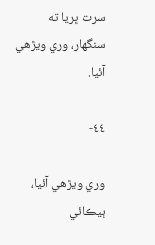سرت ڀريا ته سنگهار، وري ويڙهي آئيا.

٤٤-

وري ويڙهي آئيا، ٻيڪائي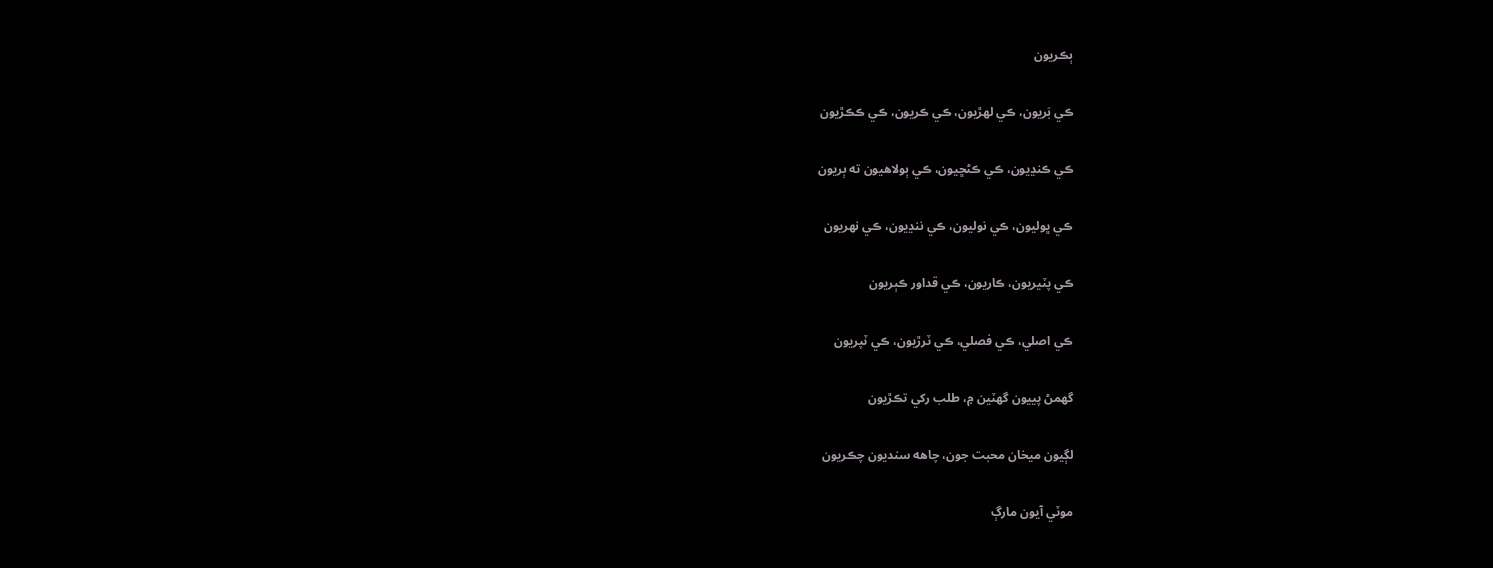ٻڪريون

ڪي بَريون، ڪي لهڙيون، ڪي ڪريون، ڪي ڪڪڙيون

ڪي ڪنڍيون، ڪي ڪڻڇيون، ڪي ٻولاهيون ته ٻريون

ڪي ڀوليون، ڪي نوليون، ڪي ننڍيون، ڪي نهريون

ڪي پٽيريون، ڪاريون، ڪي قداور ڪٻريون

ڪي اصلي، ڪي فصلي، ڪي ٽرڙيون، ڪي ٽپريون

گهمڻ پييون گهٽين ۾، طلب رکي تڪڙيون

لڳيون ميخان محبت جون، چاهه سنديون چڪريون

موٽي آيون مارڳ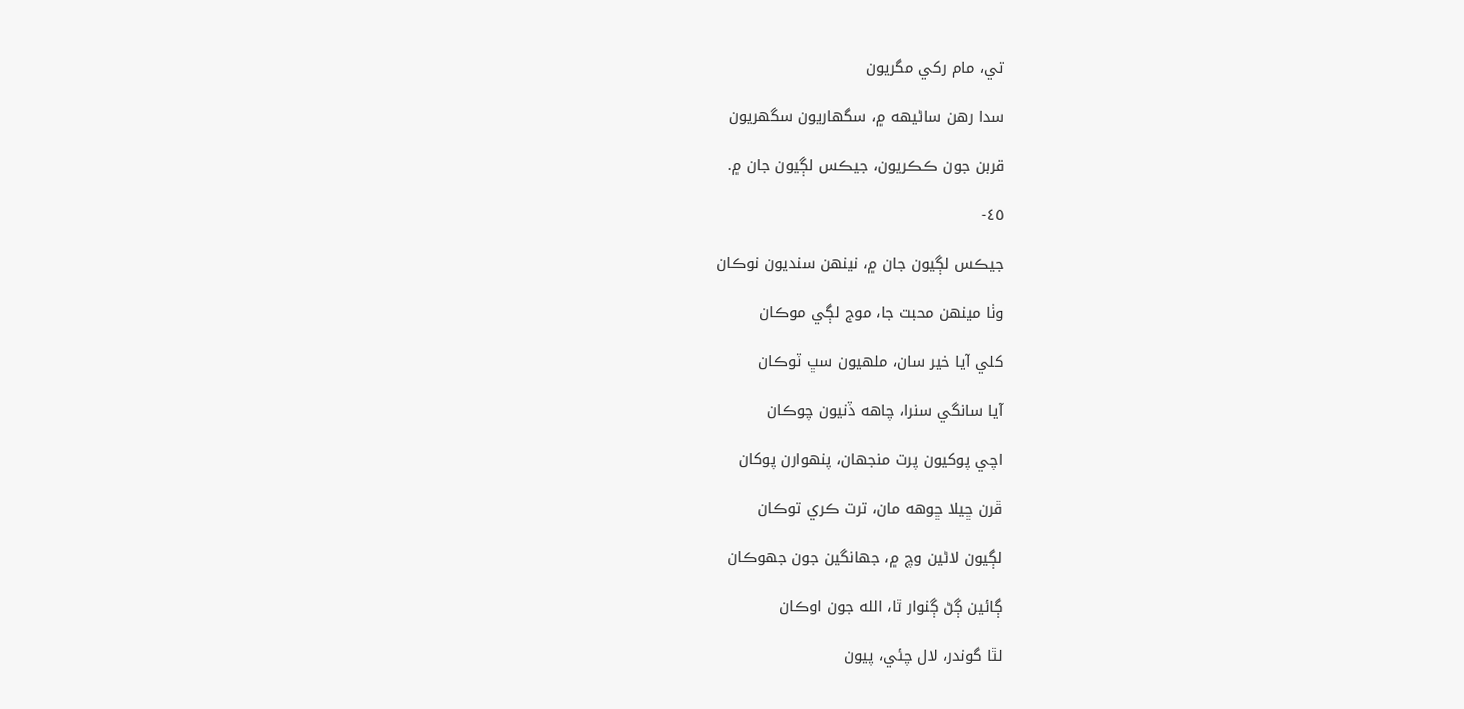تي، مام رکي مگريون

سدا رهن ساڻيهه ۾، سگهاريون سگهريون

قربن جون ڪڪريون، جيڪس لڳيون جان ۾.

٤٥-

جيڪس لڳيون جان ۾، نينهن سنديون نوڪان

وٺا مينهن محبت جا، موج لڳي موڪان

کلي آيا خير سان، ملهيون سڀ ٽوڪان

آيا سانگي سنرا، چاهه ڏنيون چوڪان

اچي پوکيون پرت منجهان، پنهوارن پوکان

ڦرن ڇيلا ڇوهه مان، ترت ڪري توڪان

لڳيون لاڻين وچ ۾، جهانگين جون جهوڪان

ڳائين ڳڻ ڳنوار ٿا، الله جون اوڪان

لٿا گوندر، لال چئي، پيون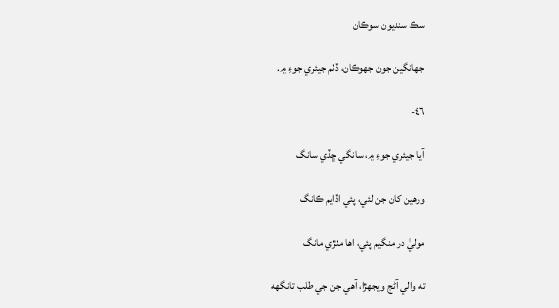سڪ سنديون سوڪان

جهانگين جون جهوڪان، ڏٺم جيئري جوءِ ۾.

٤٦-

آيا جيئري جوءِ ۾، سانگي ڇڏي سانگ

ورهين کان جن لئي، پئي اڏايم ڪانگ

موليٰ در منگيم پئي، اها مٺڙي مانگ

ته والي آڻج ويجهڙا، آهي جن جي طلب تانگهه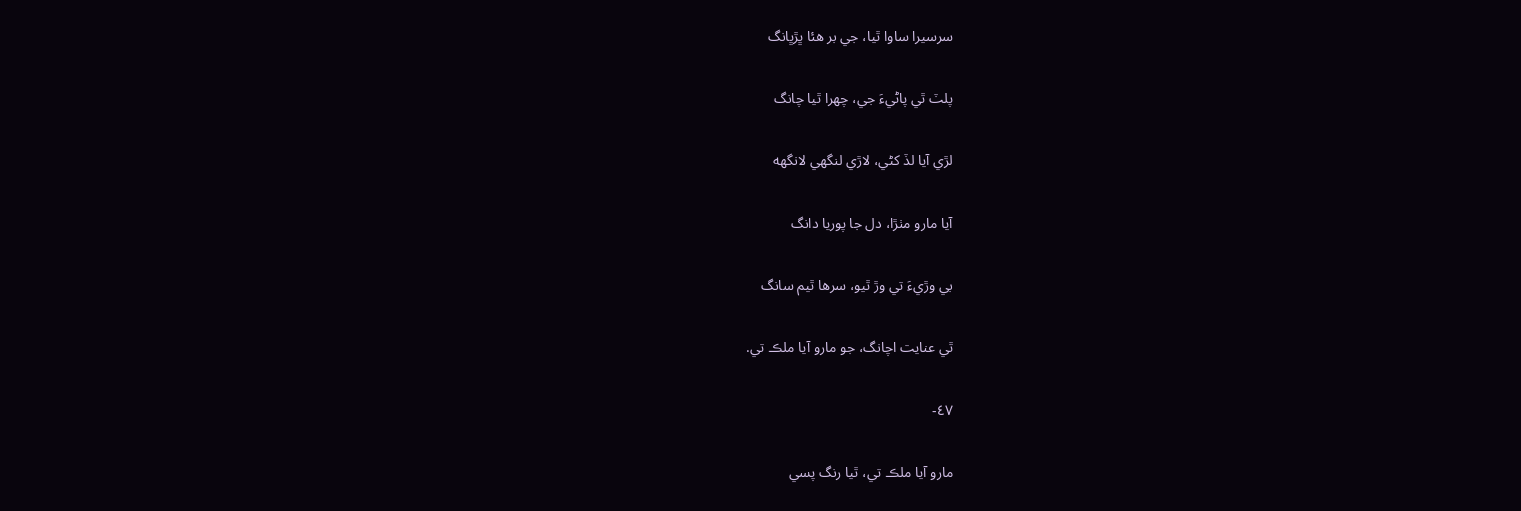سرسيرا ساوا ٿيا، جي بر هئا ڀڙڀانگ

پلٽ ٿي پاڻيءَ جي، چهرا ٿيا چانگ

لڙي آيا لڏ کڻي، لاڙي لنگهي لانگهه

آيا مارو مٺڙا، دل جا پوريا دانگ

بي وڙيءَ تي وڙ ٿيو، سرها ٿيم سانگ

ٿي عنايت اچانگ، جو مارو آيا ملڪ تي.

٤٧-

مارو آيا ملڪ تي، ٿيا رنگ پسي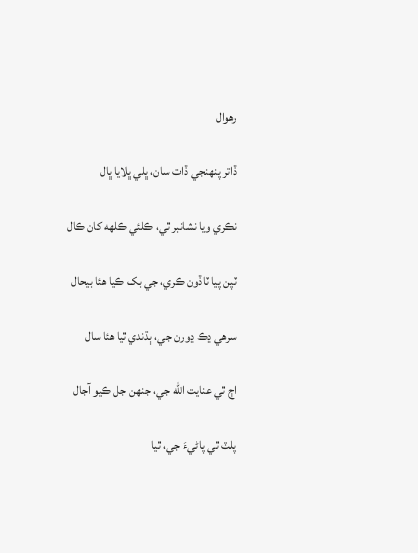رهوال

ڏاتر پنهنجي ڏات سان، ڀلي ڀلايا ڀال

نڪري ويا نشانبر ٿي، ڪلئي ڪلهه کان ڪال

ٽپن پيا ٽاڏون ڪري، جي بک ڪيا هئا بيحال

سرهي ڍڪ ڍورن جي، ٻڌندي ٿيا هئا سال

اڄ ٿي عنايت الله جي، جنهن جل ڪيو آجال

پلٽ ٿي پاڻيءَ جي، ٿيا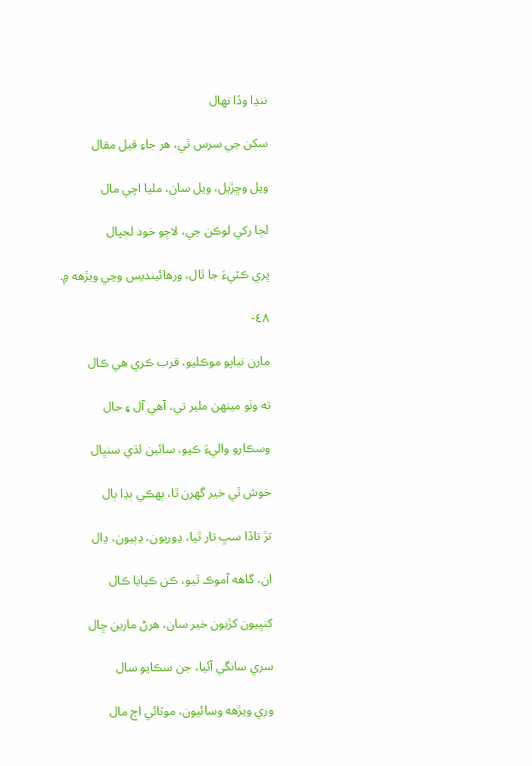ننڍا وڏا نهال

سکن جي سرس ٿي، هر جاءِ قيل مقال

ويل وڇڙيل، ويل سان، مليا اچي مال

لڄا رکي لوڪن جي، لاڄو خود لڄپال

ڀري ڪٽيءَ جا ٿال، ورهائينديس وڃي ويڙهه ۾.

٤٨-

مارن نياپو موڪليو، قرب ڪري هي ڪال

ته وٺو مينهن ملير تي، آهي آل ۽ جال

وسڪارو واليءَ ڪيو، سائين لڌي سنڀال

خوش ٿي خير گهرن ٿا، ٻهڪي ٻڍا ٻال

تڙ تاڏا سڀ تار ٿيا، ڍوريون، ڍٻيون، ڍال

ان، گاهه آموڪ ٿيو، ڪن ڪپايا ڪال

کنڀيون کڙيون خير سان، هرڻ مارين ڇال

سري سانگي آئيا، جن سڪايو سال

وري ويڙهه وسائيون، موٽائي اڄ مال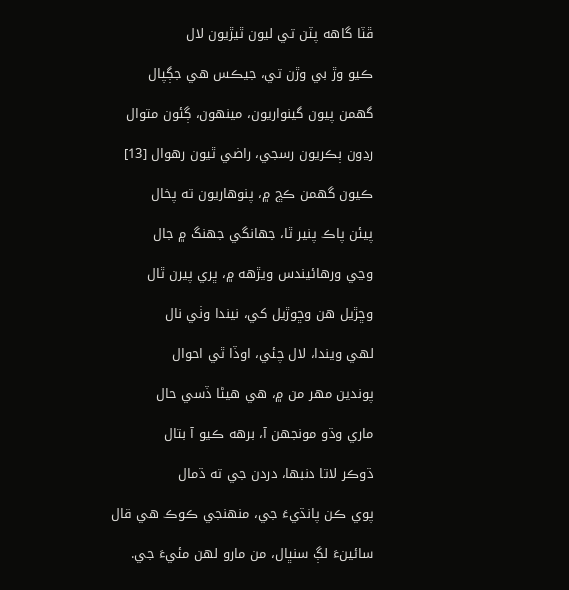ڦٽا گاهه پٽن تي ليون ٿيڙيون لال

ڪيو وڙ بي وڙن تي، جيڪس هي جڳپال

گهمن پيون گينواريون، مينهون، ڳئون متوال

رڍون ٻڪريون رسجي، راضي ٿيون رهوال [13]

ڪيون گهمن ڪڇ ۾، پنوهاريون ته پخال

پيئن پاڪ پنير ٿا، جهانگي جهنگ ۾ جال

وڃي ورهائيندس ويڙهه ۾، ڀري پيرن ٿال

وڇڙيل هن وڇوڙيل کي، نيندا وٺي نال

لهي ويندا، لال چئي، اوڏا ٿي احوال

پوندين مهر من ۾، هي هيڻا ڏسي حال

ماري وڌو مونجهن آ، برهه ڪيو آ بتال

ڌوڪر لاتا دنبها، دردن جي ته ڌمال

پوي ڪن پانڌيءَ جي، منهنجي ڪوڪ هي قال

سائينءَ لڳ سنڀال، من مارو لهن مئيءَ جي.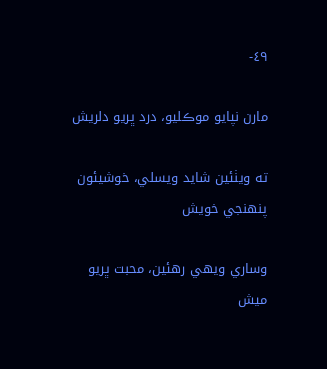٤٩-

مارن نپايو موڪليو، درد ڀريو دلريش

ته ويٺئين شايد ويسلي، خوشيئون پنهنجي خويش

وساري ويهي رهئين، محبت ڀريو ميش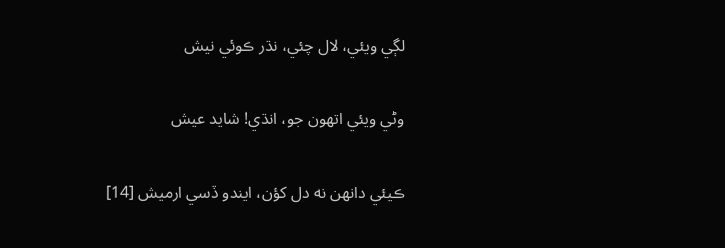لڳي ويئي، لال چئي، نڌر ڪوئي نيش

وڻي ويئي اتهون جو، انڌي! شايد عيش

ڪيئي دانهن نه دل کؤن، ايندو ڏسي ارميش [14]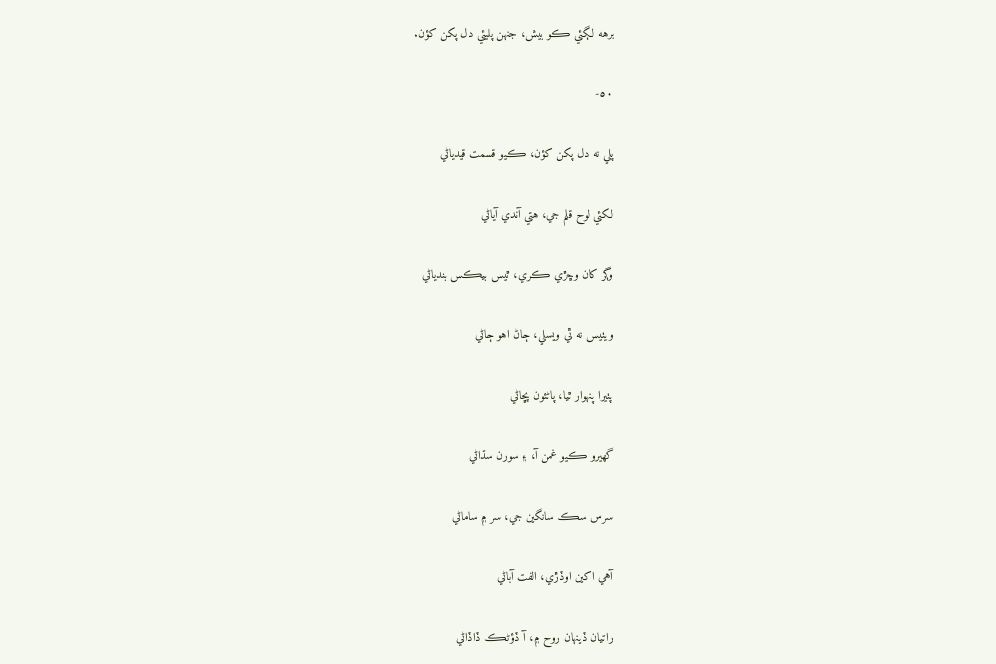برهه لڳئي ڪو بيش، جنهن پليئي دل پکن کؤن.

٥٠-

پلي نه دل پکن کؤن، ڪيو قسمت قيدياڻي

لکئي لوح قلم جي، هتي آندي آياڻي

وڳر کان وڇڙي ڪري، ٿيس بيڪس بندياڻي

ويٺيس نه ٿي ويسلي، ڄاڻ اهو ڄاڻي

پٺيرا پنهوار ٿيا، پاڻئون پڇاڻي

گهيرو ڪيو غمن آ، ۽ سورن سڌاڻي

سرس سڪ سانگين جي، سر ۾ ساماڻي

آهي اکين اوڏڙي، الفت آباڻي

راتيان ڏينهان روح ۾، آ ڏؤڻڪ ڏاڏاڻي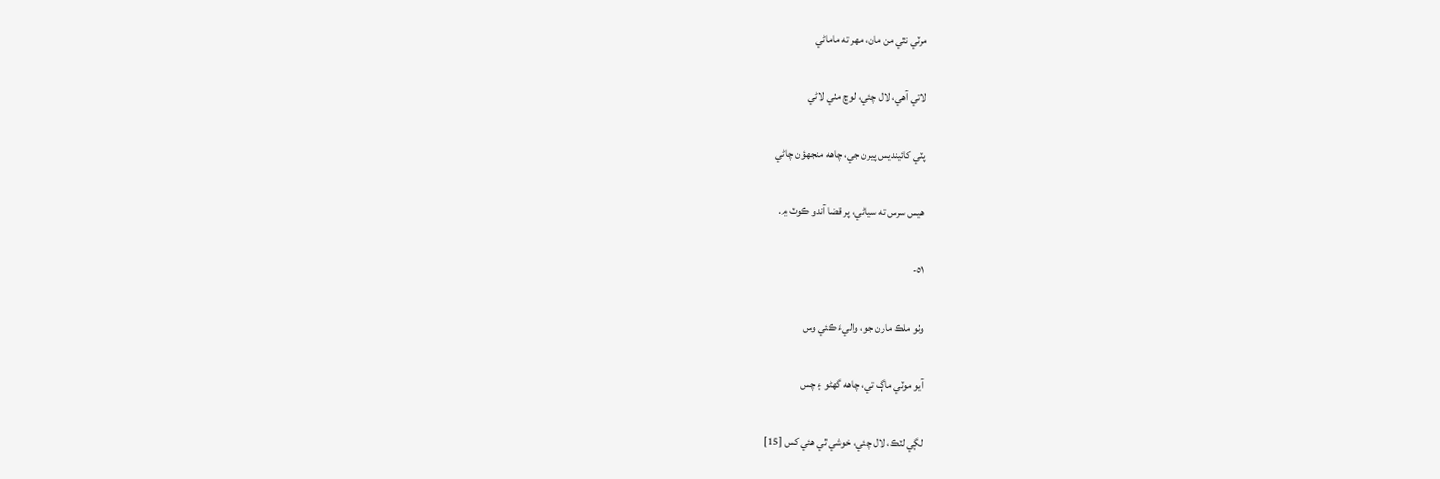مرٽي نٿي من مان، مهر ته ماماڻي

لاتي آهي، لال چئي، لوڇ مٺي لاڻي

پٽي کائينديس پيرن جي، چاهه منجهؤن چاڻي

هيس سرس ته سياڻي، پر قضا آندو ڪوٽ ۾.

٥١-

وٺو ملڪ مارن جو، واليءَ ڪئي وس

آيو موٽي ماڳ تي، چاهه گهڻو ۽ چس

لڳي لٽڪ، لال چئي، خوشي ٿي هئي کس [15]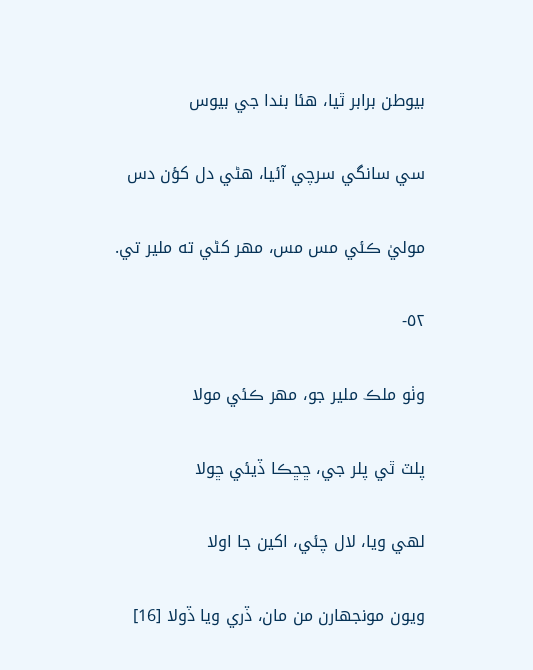بيوطن برابر ٿيا، هئا بندا جي بيوس

سي سانگي سرچي آئيا، هڻي دل کؤن دس

موليٰ ڪئي مس مس، مهر کڻي ته ملير تي.

٥٢-

وٺو ملڪ ملير جو، مهر ڪئي مولا

پلٽ ٿي پلر جي، ڇڇڪا ڏيئي ڇولا

لهي ويا، لال چئي، اکين جا اولا

ويون مونجهارن من مان، ڏري ويا ڏولا [16]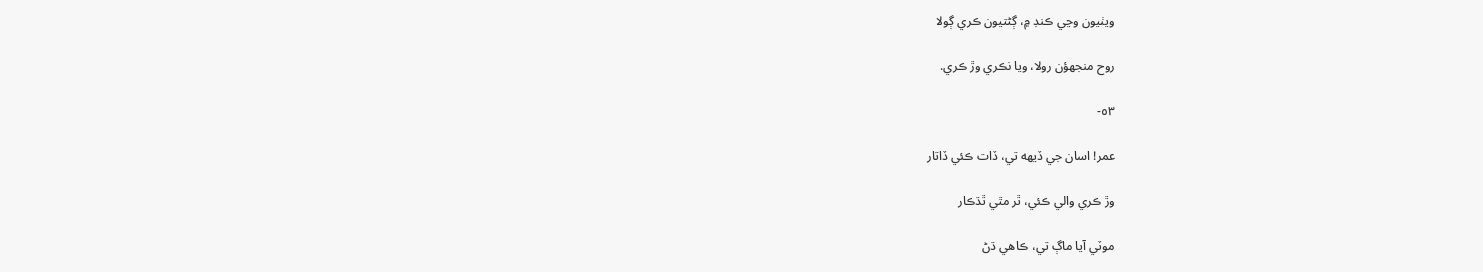ويٺيون وڃي ڪنڊ ۾، ڳڻتيون ڪري ڳولا

روح منجهؤن رولا، ويا نڪري وڙ ڪري.

٥٣-

عمر! اسان جي ڏيهه تي، ڏات ڪئي ڏاتار

وڙ ڪري والي ڪئي، ٿر مٿي ٿڌڪار

موٽي آيا ماڳ تي، ڪاهي ڌڻ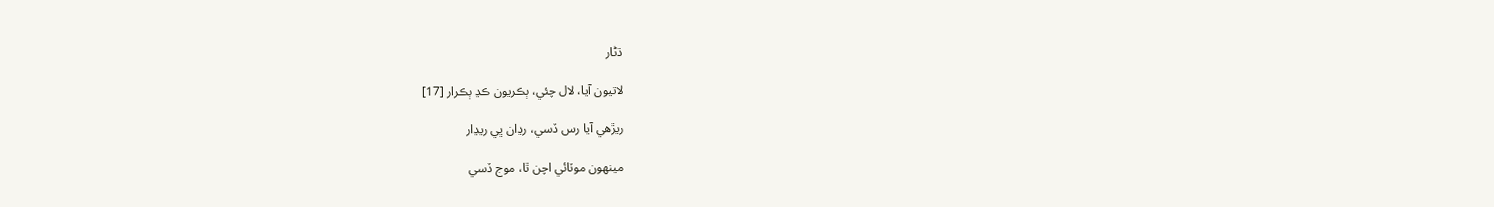ڌڻار

لاتيون آيا، لال چئي، ٻڪريون ڪڍ ٻڪرار [17]

ريڙهي آيا رس ڏسي، رڍان ڀي ريڍار

مينهون موٽائي اچن ٿا، موج ڏسي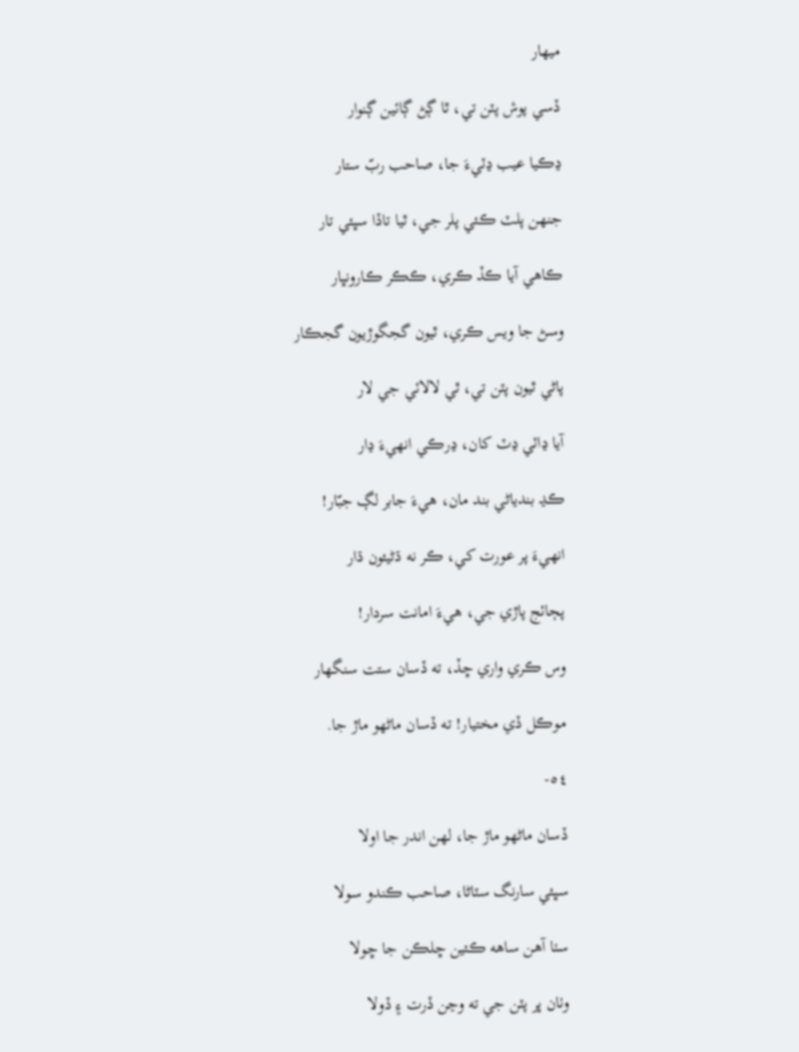ميهار

ڏسي پوش پٽن تي، ٿا ڳڻ ڳائين ڳنوار

ڍڪيا عيب ڍٽيءَ جا، صاحب ربّ ستار

جنهن پلٽ ڪئي پلر جي، ٿيا تاڏا سڀئي تار

ڪاهي آيا ڪڏ ڪري، ڪڪر ڪارونڀار

وسڻ جا ويس ڪري، ٿيون گجگوڙيون گجڪار

پاڻي ٿيون پٽن تي، ٿي لالائي جي لار

آيا ڍاٽي ڍٽ کان، ڍرڪي انهيءَ ڍار

ڪڍ بندياڻي بند مان، هيءَ جابر لڳ جبّار!

انهيءَ پر عورت کي، ڪر نه ڌڻيئون ڌار

پڄائج پاڙي جي، هيءَ امانت سردار!

وس ڪري واري ڇڏ، ته ڏسان ستت سنگهار

موڪل ڏي مختيار! ته ڏسان ماڻهو ماڙ جا.

٥٤-

ڏسان ماڻهو ماڙ جا، لهن اندر جا اولا

سڀئي سارنگ سٽاڻا، صاحب ڪندو سولا

سٺا آهن ساهه ڪئين ڇلڪن جا ڇولا

وٺان ڀر پٽن جي ته وڃن ڏرت ۽ ڏولا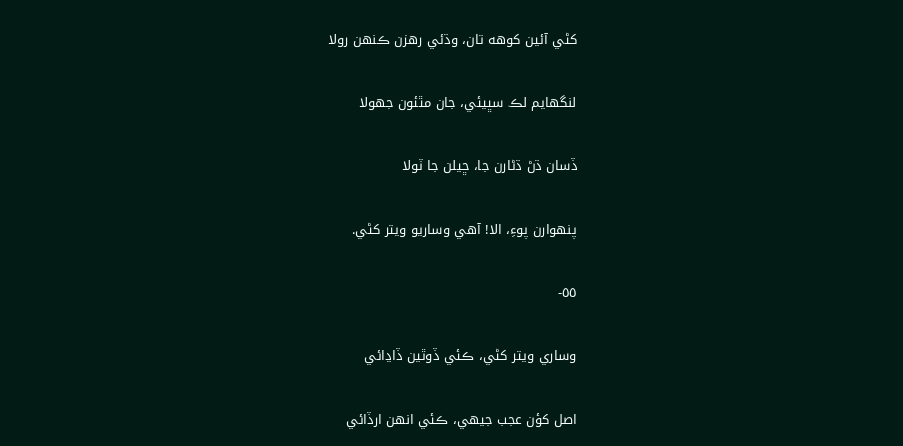کڻي آئين کوهه تان، وڌئي رهزن ڪنهن رولا

لنگهايم لڪ سڀيئي، جان مٿئون جهولا

ڏسان ڌڻ ڌڻارن جا، ڇيلن جا ٽولا

پنهوارن پوءِ، الا! آهي وساريو ويتر کڻي.

٥٥-

وساري ويتر کڻي، ڪئي ڏوٿين ڏاڍائي

اصل کؤن عجب جيهي، ڪئي انهن ارڏائي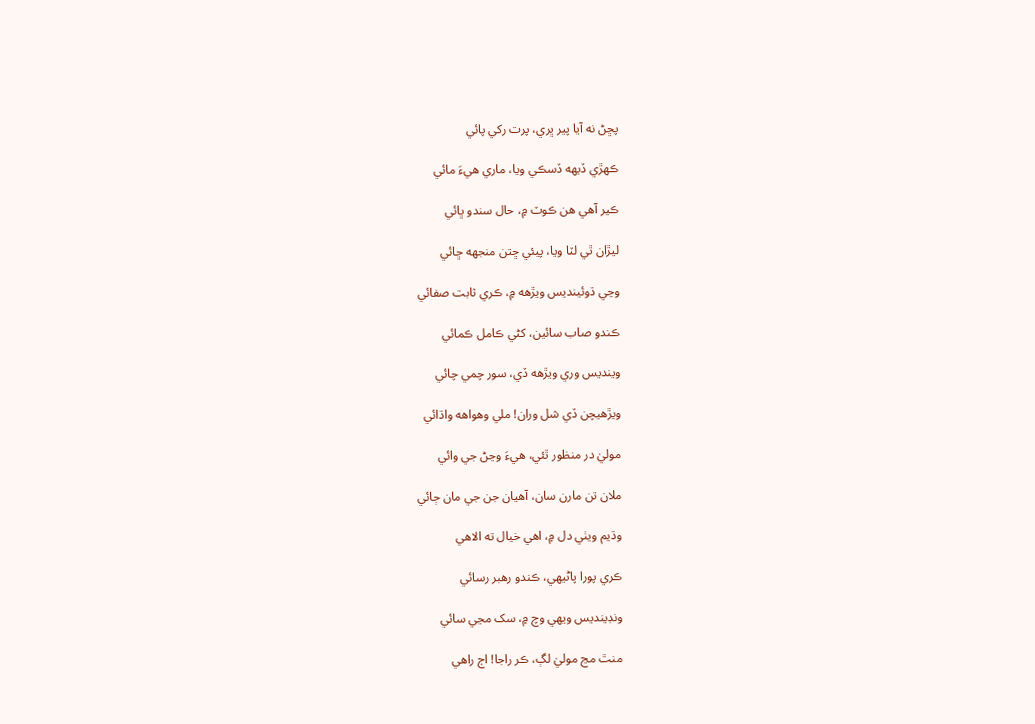پڇڻ نه آيا پير ڀري، پرت رکي پائي

ڪهڙي ڏيهه ڏسڪي ويا، ماري هيءَ مائي

ڪير آهي هن ڪوٽ ۾، حال سندو ڀائي

ليڙان ٿي لٽا ويا، پيئي ڇتن منجهه ڇائي

وڃي ڌوئينديس ويڙهه ۾، ڪري ثابت صفائي

ڪندو صاب سائين، کڻي ڪامل ڪمائي

وينديس وري ويڙهه ڏي، سور چمي چائي

ويڙهيچن ڏي شل وران! ملي وهواهه واڌائي

موليٰ در منظور ٿئي، هيءَ وڃڻ جي وائي

ملان تن مارن سان، آهيان جن جي مان ڄائي

وڌيم ويٺي دل ۾، اهي خيال ته الاهي

ڪري پورا پاڻيهي، ڪندو رهبر رسائي

ونڊينديس ويهي وچ ۾، سک مڃي سائي

منٿ مڃ موليٰ لڳ، ڪر راجا! اڄ راهي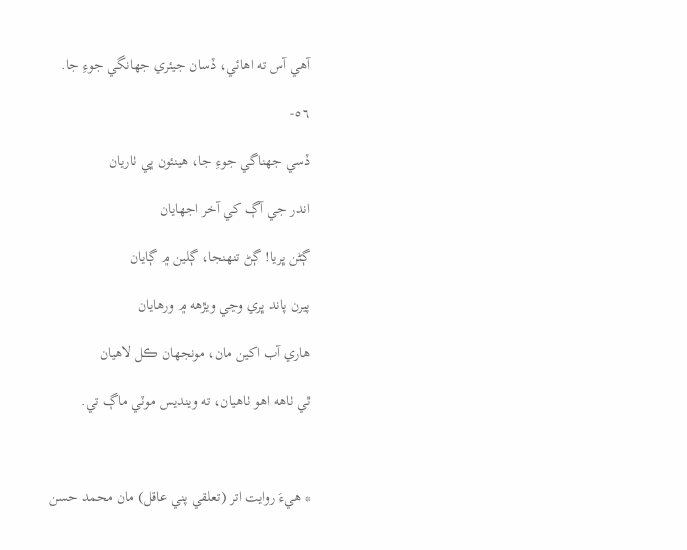آهي آس ته اهائي، ڏسان جيئري جهانگي جوءِ جا.

٥٦-

ڏسي جهناگي جوءِ جا، هينئون ڀي ٺاريان

اندر جي آڳ کي آخر اجهايان

ڳڻن ڀريا! ڳڻ تنهنجا، ڳلين ۾ ڳايان

پيرن پاند ڀري وڃي ويڙهه ۾ ورهايان

هاري آب اکين مان، مونجهان ڪل لاهيان

ٿي ٺاهه اهو ٺاهيان، ته وينديس موٽي ماڳ تي.



* ھيءَ روايت اتر (تعلقي پني عاقل) مان محمد حسن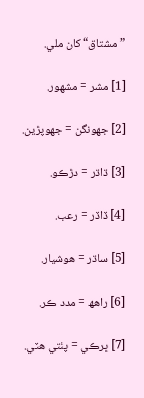”مشتاق“ کان ملي.

[1] مشر = مشھور.

[2] جھونگن = جھوپڙين.

[3] ڌاڌر = دڙڪو.

[4] ڏاڏر = رعب.

[5] ساڌر = ھوشيار.

[6] راھھ = مدد ڪر.

[7] ڀرڪي = پٺتي ھٽي.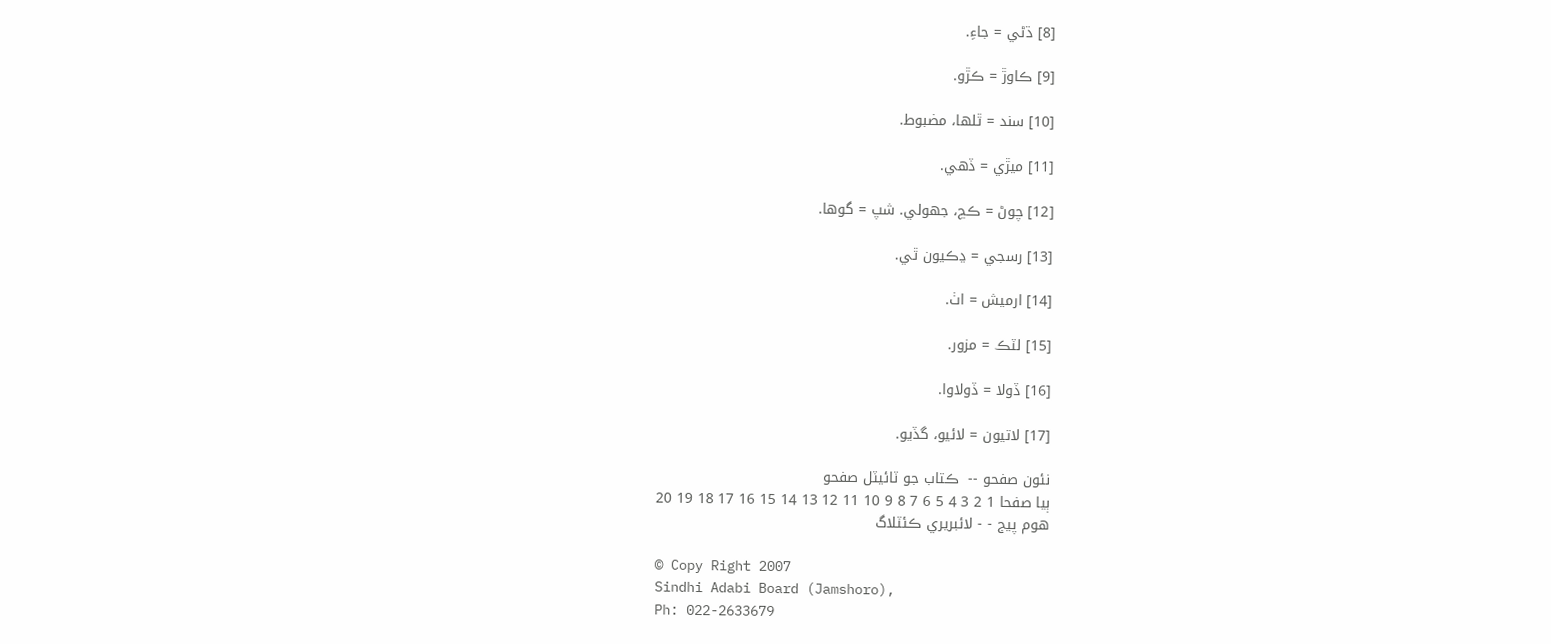[8] ڌڻي = جاءِ.

[9] ڪاوڙ = ڪڙو.

[10] سند = ٿلھا، مضبوط.

[11] ميڙي = ڏھي.

[12] چوڻ = ڪڇ، جھولي. شپ = گوھا.

[13] رسجي = ڍڪيون ٿي.

[14] ارميش = اٺ.

[15] لٽڪ = مزور.

[16] ڏولا = ڏولاوا.

[17] لاتيون = لائيو، گڏيو.

نئون صفحو --  ڪتاب جو ٽائيٽل صفحو
ٻيا صفحا 1 2 3 4 5 6 7 8 9 10 11 12 13 14 15 16 17 18 19 20
هوم پيج - - لائبريري ڪئٽلاگ

© Copy Right 2007
Sindhi Adabi Board (Jamshoro),
Ph: 022-2633679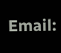Email: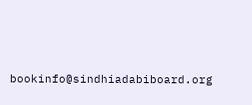bookinfo@sindhiadabiboard.org